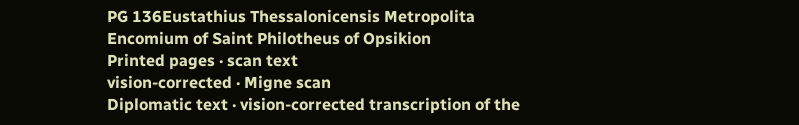PG 136Eustathius Thessalonicensis Metropolita
Encomium of Saint Philotheus of Opsikion
Printed pages · scan text
vision-corrected · Migne scan
Diplomatic text · vision-corrected transcription of the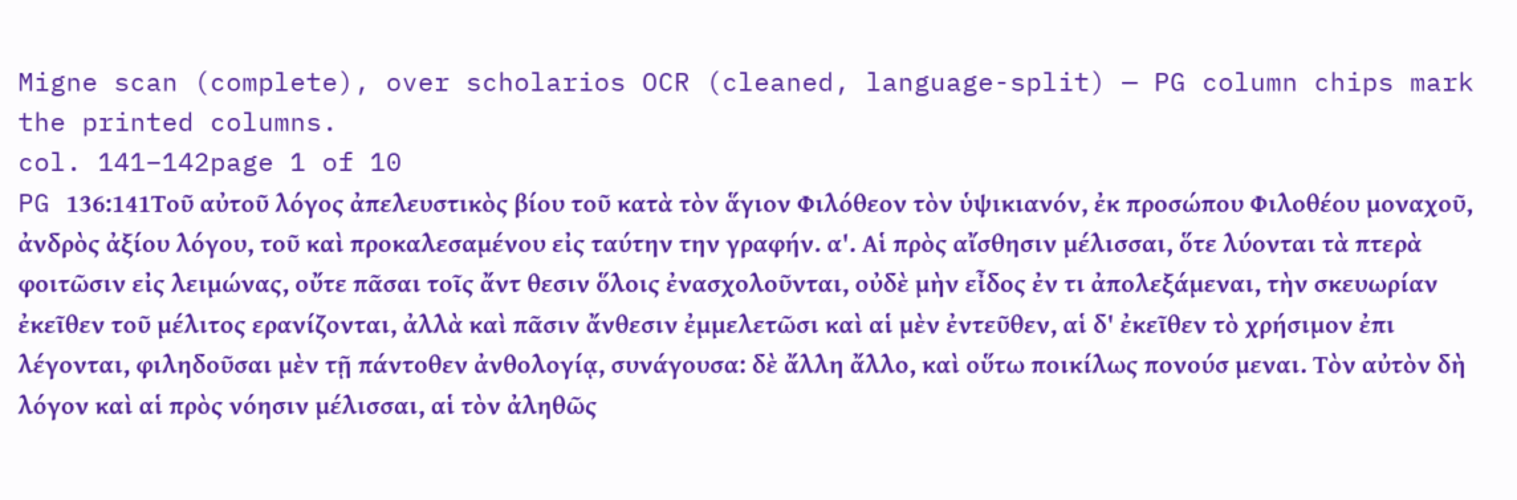Migne scan (complete), over scholarios OCR (cleaned, language-split) — PG column chips mark the printed columns.
col. 141–142page 1 of 10
PG 136:141Τοῦ αὐτοῦ λόγος ἀπελευστικὸς βίου τοῦ κατὰ τὸν ἅγιον Φιλόθεον τὸν ὑψικιανόν, ἐκ προσώπου Φιλοθέου μοναχοῦ, ἀνδρὸς ἀξίου λόγου, τοῦ καὶ προκαλεσαμένου εἰς ταύτην την γραφήν. α'. Αἱ πρὸς αἴσθησιν μέλισσαι, ὅτε λύονται τὰ πτερὰ φοιτῶσιν εἰς λειμώνας, οὔτε πᾶσαι τοῖς ἄντ θεσιν ὅλοις ἐνασχολοῦνται, οὐδὲ μὴν εἶδος ἐν τι ἀπολεξάμεναι, τὴν σκευωρίαν ἐκεῖθεν τοῦ μέλιτος ερανίζονται, ἀλλὰ καὶ πᾶσιν ἄνθεσιν ἐμμελετῶσι καὶ αἱ μὲν ἐντεῦθεν, αἱ δ' ἐκεῖθεν τὸ χρήσιμον ἐπι λέγονται, φιληδοῦσαι μὲν τῇ πάντοθεν ἀνθολογίᾳ, συνάγουσα: δὲ ἄλλη ἄλλο, καὶ οὕτω ποικίλως πονούσ μεναι. Τὸν αὐτὸν δὴ λόγον καὶ αἱ πρὸς νόησιν μέλισσαι, αἱ τὸν ἀληθῶς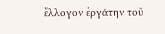ἔλλογον ἐργάτην τοῦ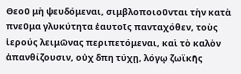Θεοῦ μὴ ψευδόμεναι, σιμβλοποιοῦνται τὴν κατὰ πνεῦμα γλυκύτητα ἑαυτοῖς πανταχόθεν, τοὺς ἱερούς λειμῶνας περιπετόμεναι, καὶ τὸ καλὸν ἀπανθίζουσιν, οὐχ δπη τύχῃ, λόγῳ ζωϊκῆς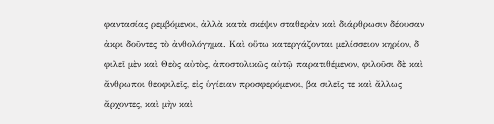φαντασίας ρεμβόμενοι, ἀλλὰ κατὰ σκέψιν σταθερὰν καὶ διάρθρωσιν δέουσαν ἀκρι δοῦντες τὸ ἀνθολόγημα. Καὶ οὕτω κατεργάζονται μελίσσειον κηρίον, δ φιλεῖ μὲν καὶ Θεὸς αὐτὸς, ἀποστολικῶς αὐτῷ παρατιθέμενον, φιλοῦσι δὲ καὶ ἄνθρωποι θεοφιλεῖς, εἰς ὑγίειαν προσφερόμενοι, βα σιλεῖς τε καὶ ἄλλως ἄρχοντες, καὶ μὴν καὶ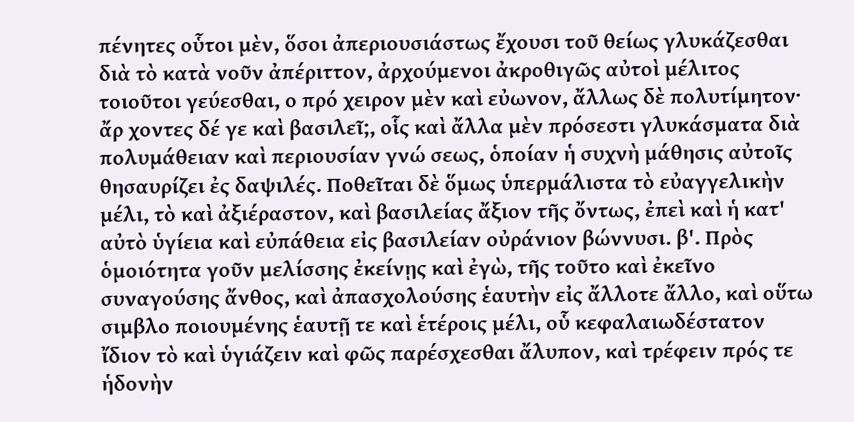πένητες οὗτοι μὲν, ὅσοι ἀπεριουσιάστως ἔχουσι τοῦ θείως γλυκάζεσθαι διὰ τὸ κατὰ νοῦν ἀπέριττον, ἀρχούμενοι ἀκροθιγῶς αὐτοὶ μέλιτος τοιοῦτοι γεύεσθαι, ο πρό χειρον μὲν καὶ εὐωνον, ἄλλως δὲ πολυτίμητον· ἄρ χοντες δέ γε καὶ βασιλεῖ;, οἷς καὶ ἄλλα μὲν πρόσεστι γλυκάσματα διὰ πολυμάθειαν καὶ περιουσίαν γνώ σεως, ὁποίαν ἡ συχνὴ μάθησις αὐτοῖς θησαυρίζει ἐς δαψιλές. Ποθεῖται δὲ ὅμως ὑπερμάλιστα τὸ εὐαγγελικὴν μέλι, τὸ καὶ ἀξιέραστον, καὶ βασιλείας ἄξιον τῆς ὄντως, ἐπεὶ καὶ ἡ κατ' αὐτὸ ὑγίεια καὶ εὐπάθεια εἰς βασιλείαν οὐράνιον βώννυσι. β'. Πρὸς ὁμοιότητα γοῦν μελίσσης ἐκείνῃς καὶ ἐγὼ, τῆς τοῦτο καὶ ἐκεῖνο συναγούσης ἄνθος, καὶ ἀπασχολούσης ἑαυτὴν εἰς ἄλλοτε ἄλλο, καὶ οὕτω σιμβλο ποιουμένης ἑαυτῇ τε καὶ ἑτέροις μέλι, οὗ κεφαλαιωδέστατον ἴδιον τὸ καὶ ὑγιάζειν καὶ φῶς παρέσχεσθαι ἄλυπον, καὶ τρέφειν πρός τε ἡδονὴν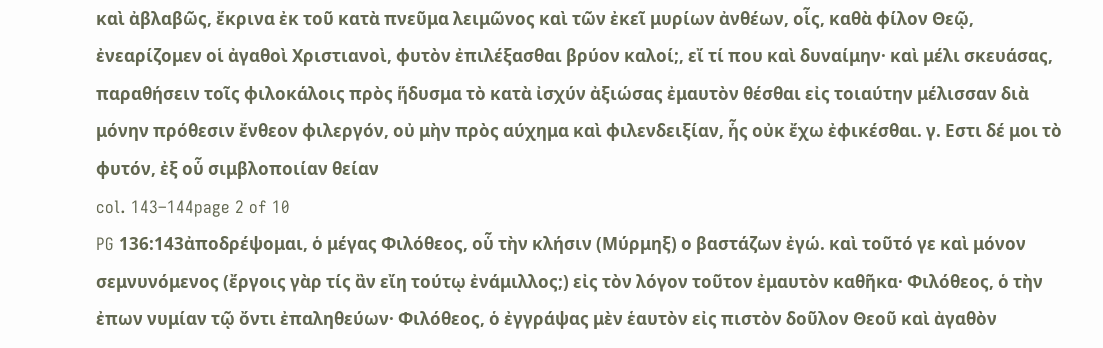καὶ ἀβλαβῶς, ἔκρινα ἐκ τοῦ κατὰ πνεῦμα λειμῶνος καὶ τῶν ἐκεῖ μυρίων ἀνθέων, οἷς, καθὰ φίλον Θεῷ, ἐνεαρίζομεν οἱ ἀγαθοὶ Χριστιανοὶ, φυτὸν ἐπιλέξασθαι βρύον καλοί;, εἴ τί που καὶ δυναίμην· καὶ μέλι σκευάσας, παραθήσειν τοῖς φιλοκάλοις πρὸς ἥδυσμα τὸ κατὰ ἰσχύν ἀξιώσας ἐμαυτὸν θέσθαι εἰς τοιαύτην μέλισσαν διὰ μόνην πρόθεσιν ἔνθεον φιλεργόν, οὐ μὴν πρὸς αύχημα καὶ φιλενδειξίαν, ἧς οὐκ ἔχω ἐφικέσθαι. γ. Εστι δέ μοι τὸ φυτόν, ἐξ οὗ σιμβλοποιίαν θείαν
col. 143–144page 2 of 10
PG 136:143ἀποδρέψομαι, ὁ μέγας Φιλόθεος, οὗ τὴν κλήσιν (Μύρμηξ) ο βαστάζων ἐγώ. καὶ τοῦτό γε καὶ μόνον σεμνυνόμενος (ἔργοις γὰρ τίς ἂν εἴη τούτῳ ἐνάμιλλος;) εἰς τὸν λόγον τοῦτον ἐμαυτὸν καθῆκα· Φιλόθεος, ὁ τὴν ἐπων νυμίαν τῷ ὄντι ἐπαληθεύων· Φιλόθεος, ὁ ἐγγράψας μὲν ἑαυτὸν εἰς πιστὸν δοῦλον Θεοῦ καὶ ἀγαθὸν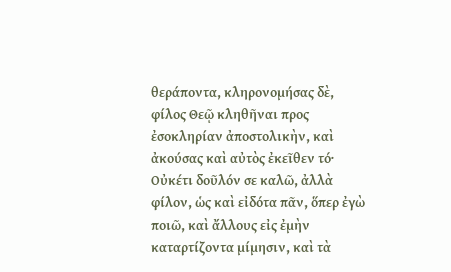θεράποντα, κληρονομήσας δὲ, φίλος Θεῷ κληθῆναι προς ἐσοκληρίαν ἀποστολικὴν, καὶ ἀκούσας καὶ αὐτὸς ἐκεῖθεν τό· Οὐκέτι δοῦλόν σε καλῶ, ἀλλὰ φίλον, ὡς καὶ εἰδότα πᾶν, ὅπερ ἐγὼ ποιῶ, καὶ ἄλλους εἰς ἐμὴν καταρτίζοντα μίμησιν, καὶ τὰ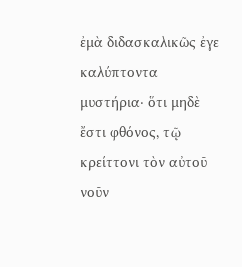ἐμὰ διδασκαλικῶς ἐγε καλύπτοντα μυστήρια· ὅτι μηδὲ ἔστι φθόνος, τῷ κρείττονι τὸν αὐτοῦ νοῦν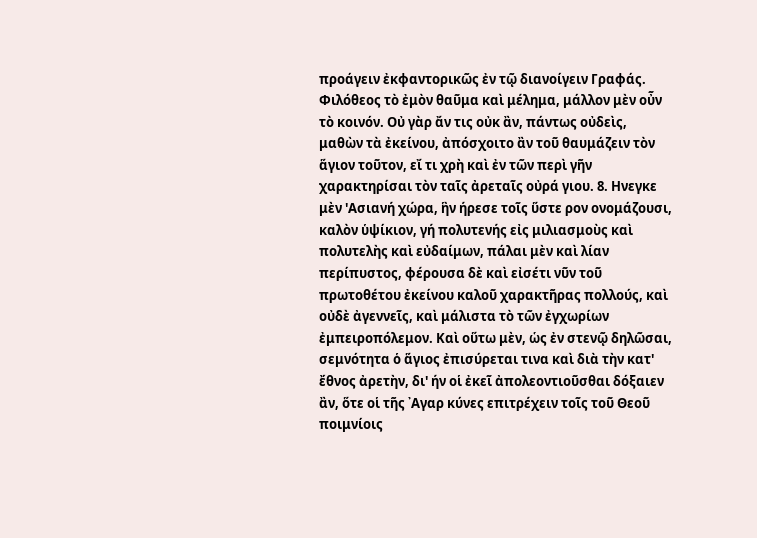προάγειν ἐκφαντορικῶς ἐν τῷ διανοίγειν Γραφάς. Φιλόθεος τὸ ἐμὸν θαῦμα καὶ μέλημα, μάλλον μὲν οὖν τὸ κοινόν. Οὐ γὰρ ἄν τις οὐκ ἂν, πάντως οὐδεὶς, μαθὼν τὰ ἐκείνου, ἀπόσχοιτο ἂν τοῦ θαυμάζειν τὸν ἅγιον τοῦτον, εἴ τι χρὴ καὶ ἐν τῶν περὶ γῆν χαρακτηρίσαι τὸν ταῖς ἀρεταῖς οὐρά γιου. 8. Ηνεγκε μὲν 'Ασιανή χώρα, ἣν ήρεσε τοῖς ὕστε ρον ονομάζουσι, καλὸν ὑψίκιον, γή πολυτενής εἰς μιλιασμοὺς καὶ πολυτελὴς καὶ εὐδαίμων, πάλαι μὲν καὶ λίαν περίπυστος, φέρουσα δὲ καὶ εἰσέτι νῦν τοῦ πρωτοθέτου ἐκείνου καλοῦ χαρακτῆρας πολλούς, καὶ οὐδὲ ἀγεννεῖς, καὶ μάλιστα τὸ τῶν ἐγχωρίων ἐμπειροπόλεμον. Καὶ οὕτω μὲν, ὡς ἐν στενῷ δηλῶσαι, σεμνότητα ὁ ἅγιος ἐπισύρεται τινα καὶ διὰ τὴν κατ' ἔθνος ἀρετὴν, δι' ήν οἱ ἐκεῖ ἀπολεοντιοῦσθαι δόξαιεν ἂν, ὅτε οἱ τῆς ᾿Αγαρ κύνες επιτρέχειν τοῖς τοῦ Θεοῦ ποιμνίοις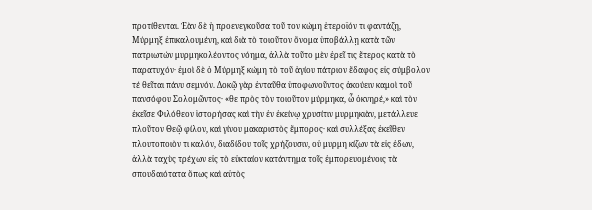προτίθενται. Ἐὰν δὲ ἡ προενεγκοῦσα τοῦ τον κώμη ἑτεροϊόν τι φαντάζῃ, Μύρμηξ ἐπικαλουμένη, καὶ διὰ τὸ τοιοῦτον ὄνομα ὑποβάλλῃ κατὰ τῶν πατριωτών μυρμηκολέοντος νόημα, ἀλλὰ τοῦτο μὲν ἐρεῖ τις ἕτερος κατὰ τὸ παρατυχόν· ἐμοὶ δὲ ὁ Μύρμηξ κώμη τὸ τοῦ ἁγίου πάτριον ἔδαφος εἰς σύμβολον τέ θεῖται πάνυ σεμνόν. Δοκῷ γὰρ ἐνταῦθα ὑποφωνοῦντος ἀκούειν καμοὶ τοῦ πανσόφου Σολομῶντος· «θε πρὸς τὸν τοιοῦτον μύρμηκα, ὦ ὀκνηρέ,» καὶ τὸν ἐκεῖσε Φιλόθεον ἱστορήσας καὶ τὴν ἐν ἐκείνῳ χρυσίτιν μυρμηκιὰν, μετάλλευε πλοῦτον Θεῷ φίλον, καὶ γίνου μακαριστὸς ἔμπορος· καὶ συλλέξας ἐκεῖθεν πλουτοποιὸν τι καλόν, διαδίδου τοῖς χρήζουσιν, οὐ μυρμη κίζων τὰ εἰς ἐδων, ἀλλὰ ταχὺς τρέχων εἰς τὸ εὐκταίον κατάντημα τοῖς ἐμπορευομένοις τὰ σπουδαιότατα ὅπως καὶ αὐτὸς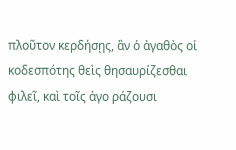πλοῦτον κερδήσῃς, ἂν ὁ ἀγαθὸς οἱ κοδεσπότης θεὶς θησαυρίζεσθαι φιλεῖ, καὶ τοῖς ἀγο ράζουσι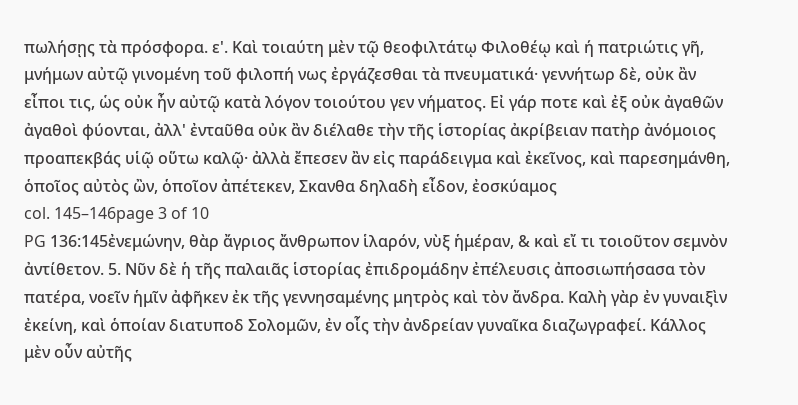πωλήσῃς τὰ πρόσφορα. ε'. Καὶ τοιαύτη μὲν τῷ θεοφιλτάτῳ Φιλοθέῳ καὶ ή πατριώτις γῆ, μνήμων αὐτῷ γινομένη τοῦ φιλοπή νως ἐργάζεσθαι τὰ πνευματικά· γεννήτωρ δὲ, οὐκ ἂν εἶποι τις, ὡς οὐκ ἦν αὐτῷ κατὰ λόγον τοιούτου γεν νήματος. Εἰ γάρ ποτε καὶ ἐξ οὐκ ἀγαθῶν ἀγαθοὶ φύονται, ἀλλ' ἐνταῦθα οὐκ ἂν διέλαθε τὴν τῆς ἱστορίας ἀκρίβειαν πατὴρ ἀνόμοιος προαπεκβάς υἱῷ οὕτω καλῷ· ἀλλὰ ἔπεσεν ἂν εἰς παράδειγμα καὶ ἐκεῖνος, καὶ παρεσημάνθη, ὁποῖος αὐτὸς ὢν, ὁποῖον ἀπέτεκεν, Σκανθα δηλαδὴ εἶδον, ἐοσκύαμος
col. 145–146page 3 of 10
PG 136:145ἐνεμώνην, θὰρ ἄγριος ἄνθρωπον ἱλαρόν, νὺξ ἡμέραν, & καὶ εἴ τι τοιοῦτον σεμνὸν ἀντίθετον. 5. Νῦν δὲ ἡ τῆς παλαιᾶς ἱστορίας ἐπιδρομάδην ἐπέλευσις ἀποσιωπήσασα τὸν πατέρα, νοεῖν ἡμῖν ἀφῆκεν ἐκ τῆς γεννησαμένης μητρὸς καὶ τὸν ἄνδρα. Καλὴ γὰρ ἐν γυναιξὶν ἐκείνη, καὶ ὁποίαν διατυποδ Σολομῶν, ἐν οἷς τὴν ἀνδρείαν γυναῖκα διαζωγραφεί. Κάλλος μὲν οὖν αὐτῆς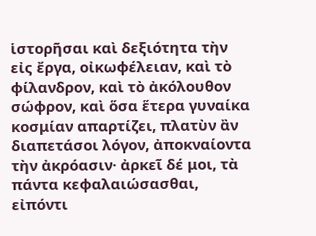ἱστορῆσαι καὶ δεξιότητα τὴν εἰς ἔργα, οἰκωφέλειαν, καὶ τὸ φίλανδρον, καὶ τὸ ἀκόλουθον σώφρον, καὶ ὅσα ἕτερα γυναίκα κοσμίαν απαρτίζει, πλατὺν ἂν διαπετάσοι λόγον, ἀποκναίοντα τὴν ἀκρόασιν· ἀρκεῖ δέ μοι, τὰ πάντα κεφαλαιώσασθαι, εἰπόντι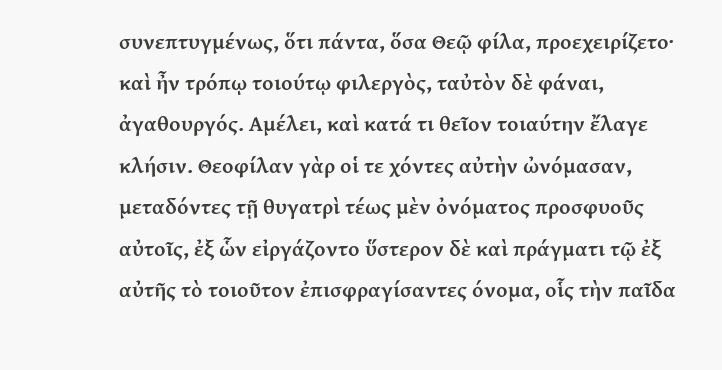συνεπτυγμένως, ὅτι πάντα, ὅσα Θεῷ φίλα, προεχειρίζετο· καὶ ἦν τρόπῳ τοιούτῳ φιλεργὸς, ταὐτὸν δὲ φάναι, ἀγαθουργός. Αμέλει, καὶ κατά τι θεῖον τοιαύτην ἔλαγε κλήσιν. Θεοφίλαν γὰρ οἱ τε χόντες αὐτὴν ὠνόμασαν, μεταδόντες τῇ θυγατρὶ τέως μὲν ὀνόματος προσφυοῦς αὐτοῖς, ἐξ ὧν εἰργάζοντο ὕστερον δὲ καὶ πράγματι τῷ ἐξ αὐτῆς τὸ τοιοῦτον ἐπισφραγίσαντες όνομα, οἷς τὴν παῖδα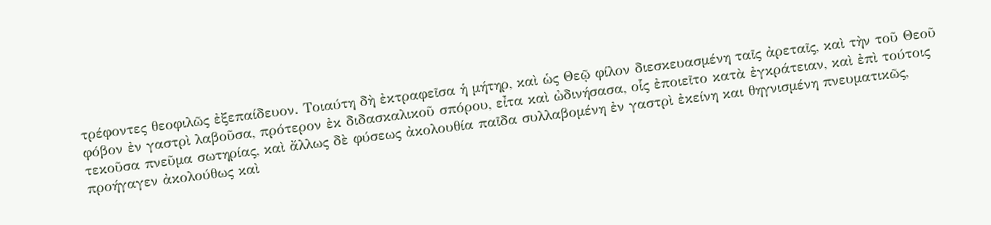τρέφοντες θεοφιλῶς ἐξεπαίδευον. Τοιαύτη δὴ ἐκτραφεῖσα ἡ μήτηρ, καὶ ὡς Θεῷ φίλον διεσκευασμένη ταῖς ἀρεταῖς, καὶ τὴν τοῦ Θεοῦ φόβον ἐν γαστρὶ λαβοῦσα, πρότερον ἐκ διδασκαλικοῦ σπόρου, εἶτα καὶ ὠδινήσασα, οἷς ἐποιεῖτο κατὰ ἐγκράτειαν, καὶ ἐπὶ τούτοις τεκοῦσα πνεῦμα σωτηρίας, καὶ ἄλλως δὲ φύσεως ἀκολουθία παῖδα συλλαβομένη ἐν γαστρὶ ἐκείνη και θηγνισμένη πνευματικῶς, προήγαγεν ἀκολούθως καὶ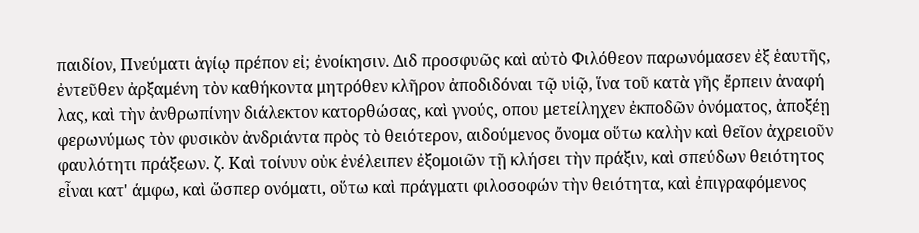παιδίον, Πνεύματι ἁγίῳ πρέπον εἰ; ἐνοίκησιν. Διδ προσφυῶς καὶ αὐτὸ Φιλόθεον παρωνόμασεν ἐξ ἑαυτῆς, ἐντεῦθεν ἀρξαμένη τὸν καθήκοντα μητρόθεν κλῆρον ἀποδιδόναι τῷ υἱῷ, ἵνα τοῦ κατὰ γῆς ἔρπειν ἀναφή λας, καὶ τὴν ἀνθρωπίνην διάλεκτον κατορθώσας, καὶ γνούς, οπου μετείληχεν ἐκποδῶν ὀνόματος, ἀποξέῃ φερωνύμως τὸν φυσικὸν ἀνδριάντα πρὸς τὸ θειότερον, αιδούμενος ὄνομα οὕτω καλὴν καὶ θεῖον ἀχρειοῦν φαυλότητι πράξεων. ζ. Καὶ τοίνυν οὐκ ἐνέλειπεν ἐξομοιῶν τῇ κλήσει τὴν πράξιν, καὶ σπεύδων θειότητος εἶναι κατ' άμφω, καὶ ὥσπερ ονόματι, οὕτω καὶ πράγματι φιλοσοφών τὴν θειότητα, καὶ ἐπιγραφόμενος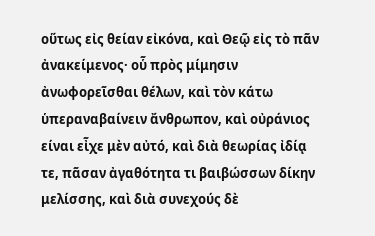οὕτως εἰς θείαν εἰκόνα, καὶ Θεῷ εἰς τὸ πᾶν ἀνακείμενος· οὗ πρὸς μίμησιν ἀνωφορεῖσθαι θέλων, καὶ τὸν κάτω ὑπεραναβαίνειν ἄνθρωπον, καὶ οὐράνιος είναι εἶχε μὲν αὐτό, καὶ διὰ θεωρίας ἰδίᾳ τε, πᾶσαν ἀγαθότητα τι βαιβώσσων δίκην μελίσσης, καὶ διὰ συνεχούς δὲ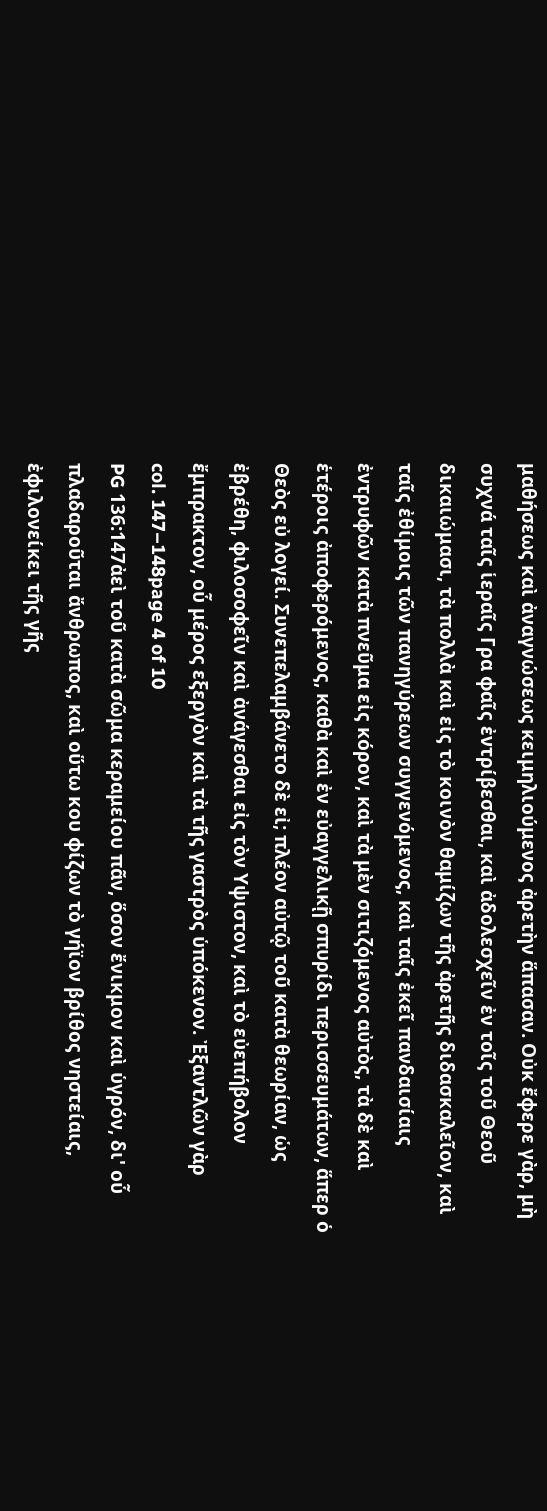μαθήσεως καὶ ἀναγνώσεως κειμηλιούμενος ἀρετὴν ἅπασαν. Οὐκ ἔφερε γὰρ, μὴ συχνά ταῖς ἱεραῖς Γρα φαῖς ἐντρίβεσθαι, καὶ ἀδολεσχεῖν ἐν τοῖς τοῦ Θεοῦ δικαιώμασι, τὰ πολλὰ καὶ εἰς τὸ κοινὸν θαμίζων τῆς ἀρετῆς διδασκαλεῖον, καὶ ταῖς ἐθίμοις τῶν πανηγύρεων συγγενόμενος, καὶ ταῖς ἐκεῖ πανδαισίαις ἐντρυφῶν κατὰ πνεῦμα εἰς κόρον, καὶ τὰ μὲν σιτιζόμενος αὐτὸς, τὰ δὲ καὶ ἑτέροις ἀποφερόμενος, καθὰ καὶ ἐν εὐαγγελικῇ σπυρίδι περισσευμάτων, ἅπερ ὁ Θεὸς εὐ λογεί. Συνεπελαμβάνετο δὲ εἰ; πλέον αὐτῷ τοῦ κατὰ θεωρίαν, ὡς ἐβρέθη, φιλοσοφεῖν καὶ ἀνάγεσθαι εἰς τὸν Υψιστον, καὶ τὸ εὐεπήβολον ἔμπρακτον, οὗ μέρος εξεργὸν καὶ τὰ τῆς γαστρὸς ὑπόκενον. Ἐξαντλῶν γὰρ
col. 147–148page 4 of 10
PG 136:147ἀεὶ τοῦ κατὰ σῶμα κεραμείου πᾶν, ὅσον ἔνικμον καὶ ὑγρόν, δι' οὗ πλαδαροῦται ἄνθρωπος, καὶ οὕτω κου φίζων τὸ γήϊον βρίθος νηστείαις, ἐφιλονείκει τῆς γῆς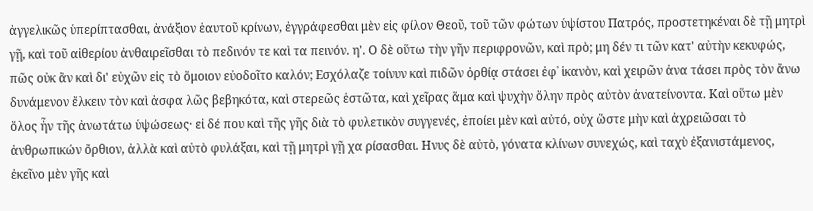ἀγγελικῶς ὑπερίπτασθαι, ἀνάξιον ἑαυτοῦ κρίνων, ἐγγράφεσθαι μὲν εἰς φίλον Θεοῦ, τοῦ τῶν φώτων ὑψίστου Πατρός, προστετηκέναι δὲ τῇ μητρὶ γῇ, καὶ τοῦ αἰθερίου ἀνθαιρεῖσθαι τὸ πεδινόν τε καὶ τα πεινόν. η'. Ο δὲ οὕτω τὴν γῆν περιφρονῶν, καὶ πρὸ; μη δέν τι τῶν κατ' αὐτὴν κεκυφώς, πῶς οὐκ ἂν καὶ δι' εὐχῶν εἰς τὸ ὅμοιον εὐοδοῖτο καλόν; Εσχόλαζε τοίνυν καὶ πιδῶν ὀρθίᾳ στάσει ἐφ᾽ ἱκανὸν, καὶ χειρῶν ἀνα τάσει πρὸς τὸν ἄνω δυνάμενον ἔλκειν τὸν καὶ ἀσφα λῶς βεβηκότα, καὶ στερεῶς ἑστῶτα, καὶ χεῖρας ἅμα καὶ ψυχὴν ὅλην πρὸς αὐτὸν ἀνατείνοντα. Καὶ οὕτω μὲν ὅλος ἦν τῆς ἀνωτάτω ὑψώσεως· εἰ δέ που καὶ τῆς γῆς διὰ τὸ φυλετικὸν συγγενές, ἐποίει μὲν καὶ αὐτό, οὐχ ὥστε μὴν καὶ ἀχρειῶσαι τὸ ἀνθρωπικών ὄρθιον, ἀλλὰ καὶ αὐτὸ φυλάξαι, καὶ τῇ μητρὶ γῇ χα ρίσασθαι. Ηνυς δὲ αὐτὸ, γόνατα κλίνων συνεχώς, καὶ ταχὺ ἐξανιστάμενος, ἐκεῖνο μὲν γῆς καὶ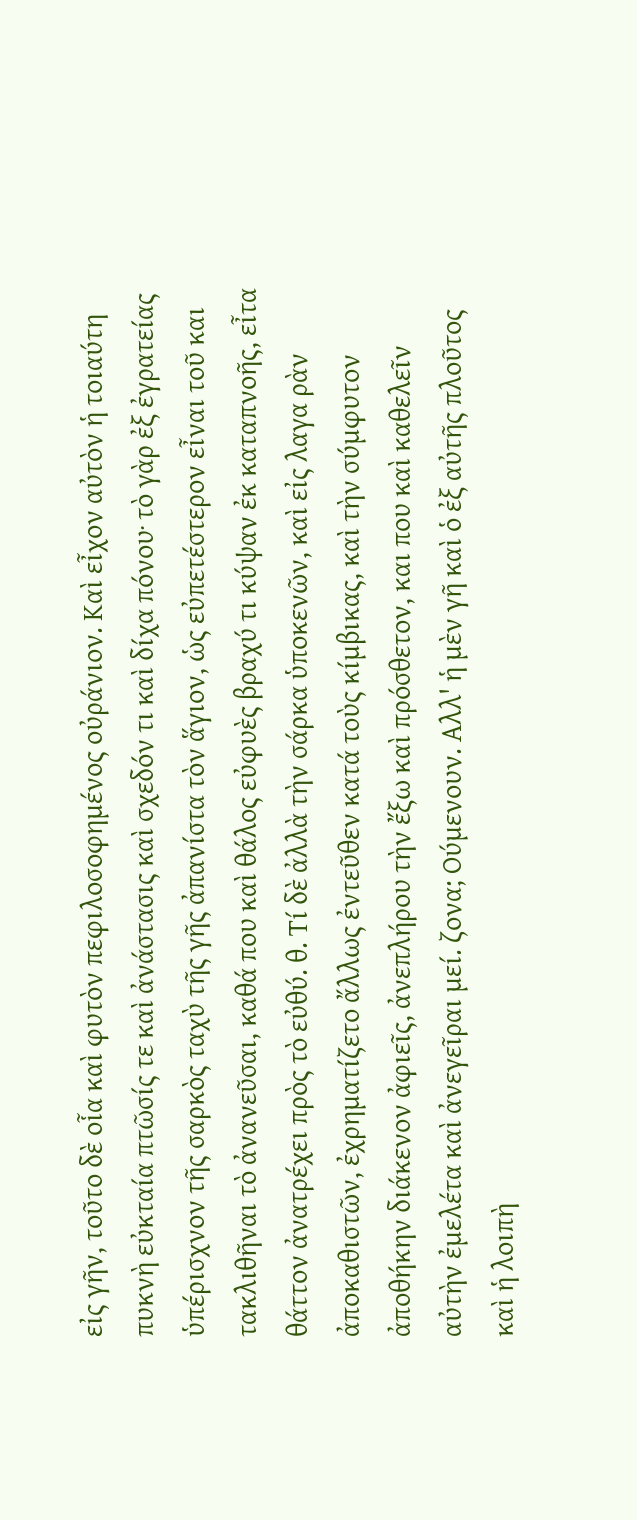εἰς γῆν, τοῦτο δὲ οἷα καὶ φυτὸν πεφιλοσοφημένος οὐράνιον. Καὶ εἶχον αὐτὸν ἡ τοιαύτη πυκνὴ εὐκταία πτῶσίς τε καὶ ἀνάστασις καὶ σχεδόν τι καὶ δίχα πόνου· τὸ γὰρ ἐξ ἐγρατείας ὑπέρισχνον τῆς σαρκὸς ταχὺ τῆς γῆς ἀπανίστα τὸν ἅγιον, ὡς εὐπετέστερον εἶναι τοῦ και τακλιθῆναι τὸ ἀνανεῦσαι, καθά που καὶ θάλος εὐφυὲς βραχύ τι κύψαν ἐκ καταπνοῆς, εἶτα θάττον ἀνατρέχει πρὸς τὸ εὐθύ. θ. Τί δὲ ἀλλὰ τὴν σάρκα ὑποκενῶν, καὶ εἰς λαγα ρὰν ἀποκαθιστῶν, ἐχρηματίζετο ἄλλως ἐντεῦθεν κατά τοὺς κίμβικας, καὶ τὴν σύμφυτον ἀποθήκην διάκενον ἀφιεῖς, ἀνεπλήρου τὴν ἔξω καὶ πρόσθετον, και που καὶ καθελεῖν αὐτὴν ἐμελέτα καὶ ἀνεγεῖραι μεί. ζονα; Ούμενουν. Αλλ' ἡ μὲν γῆ καὶ ὁ ἐξ αὐτῆς πλοῦτος καὶ ἡ λοιπὴ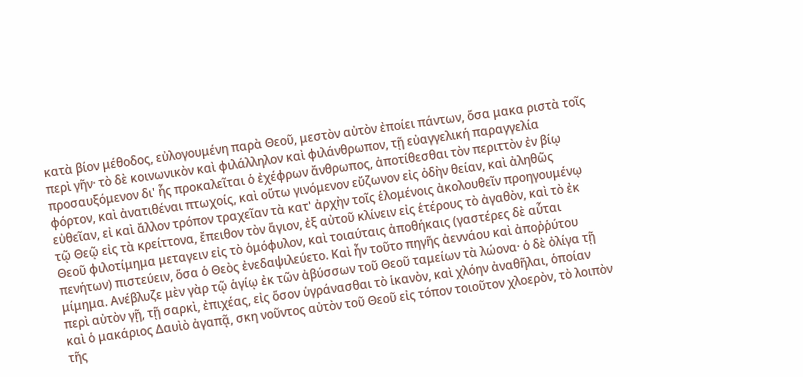κατὰ βίον μέθοδος, εὐλογουμένη παρὰ Θεοῦ, μεστὸν αὐτὸν ἐποίει πάντων, ὅσα μακα ριστὰ τοῖς περὶ γῆν· τὸ δὲ κοινωνικὸν καὶ φιλάλληλον καὶ φιλάνθρωπον, τῇ εὐαγγελική παραγγελία προσαυξόμενον δι' ἧς προκαλεῖται ὁ ἐχέφρων ἄνθρωπος, ἀποτίθεσθαι τὸν περιττὸν ἐν βίῳ φόρτον, καὶ ἀνατιθέναι πτωχοίς, καὶ οὕτω γινόμενον εὔζωνον εἰς ὀδὴν θείαν, καὶ ἀληθῶς εὐθεῖαν, εἰ καὶ ἄλλον τρόπον τραχεῖαν τὰ κατ' ἀρχὴν τοῖς ἑλομένοις ἀκολουθεῖν προηγουμένῳ τῷ Θεῷ εἰς τὰ κρείττονα, ἔπειθον τὸν ἅγιον, ἐξ αὐτοῦ κλίνειν εἰς ἑτέρους τὸ ἀγαθὸν, καὶ τὸ ἐκ Θεοῦ φιλοτίμημα μεταγειν εἰς τὸ ὁμόφυλον, καὶ τοιαύταις ἀποθήκαις (γαστέρες δὲ αὗται πενήτων) πιστεύειν, ὅσα ὁ Θεὸς ἐνεδαψιλεύετο. Καὶ ἦν τοῦτο πηγῆς ἀεννάου καὶ ἀποῤῥύτου μίμημα. Ανέβλυζε μὲν γὰρ τῷ ἁγίῳ ἐκ τῶν ἀβύσσων τοῦ Θεοῦ ταμείων τὰ λώονα· ὁ δὲ ὀλίγα τῇ περὶ αὐτὸν γῇ, τῇ σαρκὶ, ἐπιχέας, εἰς ὅσον ὑγράνασθαι τὸ ἱκανὸν, καὶ χλόην ἀναθῆλαι, ὁποίαν καὶ ὁ μακάριος Δαυὶὸ ἀγαπᾷ, σκη νοῦντος αὐτὸν τοῦ Θεοῦ εἰς τόπον τοιοῦτον χλοερὸν, τὸ λοιπὸν τῆς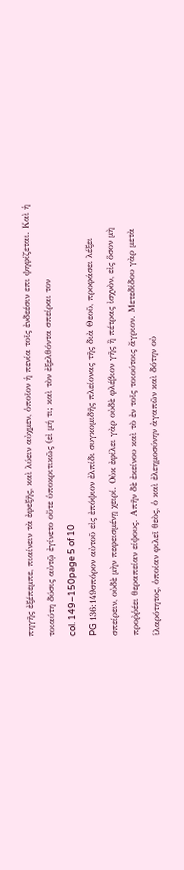πηγῆς ἐξέπεμπε, πιαίνειν τὰ ἐφεξῆς, καὶ λύειν αὐχμεν, ὁποῖον ἡ πενία τοῖς ἐνδεέσιν επι ψηφίζεται. Καὶ ἡ τοιαύτη δύσις αὐτῷ ἐγίνετο οὔτε ὑποκριτικῶς (εἰ μή τι; καὶ τὸν ἐξελθόντα σπείραι τον
col. 149–150page 5 of 10
PG 136:149σπόρον αὐτοῦ εἰς ἐπόψιον ἐλπίδι συγκομιδῆς πλείονας τῆς διὰ Θεοῦ, προφάσει λέξει σπείρειν, οὐδὲ μὴν πεφεισμένῃ χειρί. Οὐκ ἐφίλει γὰρ οὐδὲ φλέβιον γῆς ἢ πέτρας ἰσχνὸν, εἰς ὅσον μὴ προῤῥέει θεραπείαν είψους. Απῆν δὲ ἐκείνου καὶ τὸ ἐν τοῖς τοιούτοις ἄγριον. Μετεδίδου γὰρ μετὰ ἱλαρότητος, ὁποίαν φιλεῖ θεὸς, ὁ καὶ ἐλεημοσύνην ἀγαπῶν καὶ δότην οὐ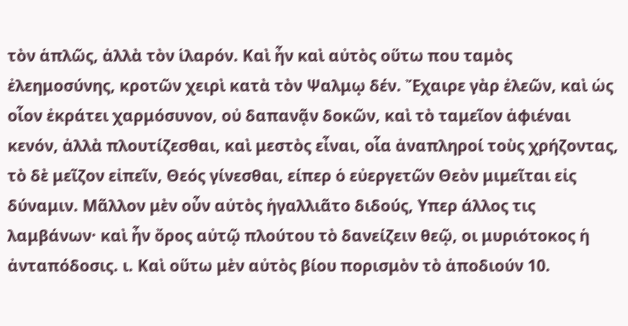τὸν ἁπλῶς, ἀλλὰ τὸν ἱλαρόν. Καὶ ἦν καὶ αὐτὸς οὕτω που ταμὸς ἐλεημοσύνης, κροτῶν χειρὶ κατὰ τὸν Ψαλμῳ δέν. Ἔχαιρε γὰρ ἐλεῶν, καὶ ὡς οἷον ἐκράτει χαρμόσυνον, οὐ δαπανᾷν δοκῶν, καὶ τὸ ταμεῖον ἀφιέναι κενόν, ἀλλὰ πλουτίζεσθαι, καὶ μεστὸς εἶναι, οἷα ἀναπληροί τοὺς χρήζοντας, τὸ δὲ μεῖζον εἰπεῖν, Θεός γίνεσθαι, είπερ ὁ εὐεργετῶν Θεὸν μιμεῖται εἰς δύναμιν. Μᾶλλον μὲν οὖν αὐτὸς ἠγαλλιᾶτο διδούς, Υπερ άλλος τις λαμβάνων· καὶ ἦν ὄρος αὐτῷ πλούτου τὸ δανείζειν θεῷ, οι μυριότοκος ἡ ἀνταπόδοσις. ι. Καὶ οὕτω μὲν αὐτὸς βίου πορισμὸν τὸ ἀποδιούν 10.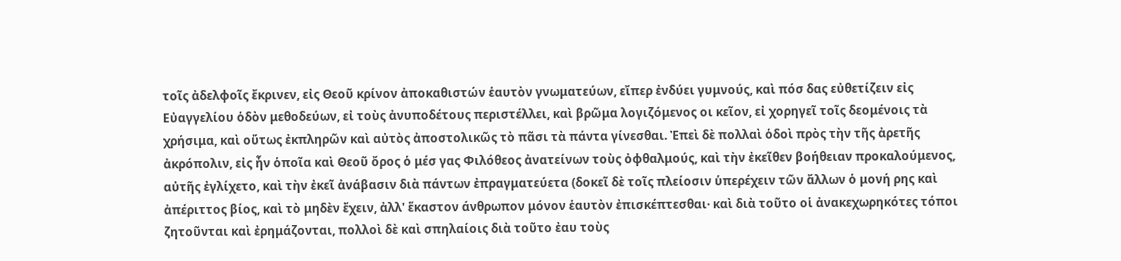τοῖς ἀδελφοῖς ἔκρινεν, εἰς Θεοῦ κρίνον ἀποκαθιστών ἑαυτὸν γνωματεύων, εἴπερ ἐνδύει γυμνούς, καὶ πόσ δας εὐθετίζειν εἰς Εὐαγγελίου ὁδὸν μεθοδεύων, εἰ τοὺς ἀνυποδέτους περιστέλλει, καὶ βρῶμα λογιζόμενος οι κεῖον, εἰ χορηγεῖ τοῖς δεομένοις τὰ χρήσιμα, καὶ οὕτως ἐκπληρῶν καὶ αὐτὸς ἀποστολικῶς τὸ πᾶσι τὰ πάντα γίνεσθαι. Ἐπεὶ δὲ πολλαὶ ὁδοὶ πρὸς τὴν τῆς ἀρετῆς ἀκρόπολιν, εἰς ἦν ὁποῖα καὶ Θεοῦ ὄρος ὁ μέσ γας Φιλόθεος ἀνατείνων τοὺς ὀφθαλμούς, καὶ τὴν ἐκεῖθεν βοήθειαν προκαλούμενος, αὐτῆς ἐγλίχετο, καὶ τὴν ἐκεῖ ἀνάβασιν διὰ πάντων ἐπραγματεύετα (δοκεῖ δὲ τοῖς πλείοσιν ὑπερέχειν τῶν ἄλλων ὁ μονή ρης καὶ ἀπέριττος βίος, καὶ τὸ μηδὲν ἔχειν, ἀλλ' ἕκαστον άνθρωπον μόνον ἑαυτὸν ἐπισκέπτεσθαι· καὶ διὰ τοῦτο οἱ ἀνακεχωρηκότες τόποι ζητοῦνται καὶ ἐρημάζονται, πολλοὶ δὲ καὶ σπηλαίοις διὰ τοῦτο ἐαυ τοὺς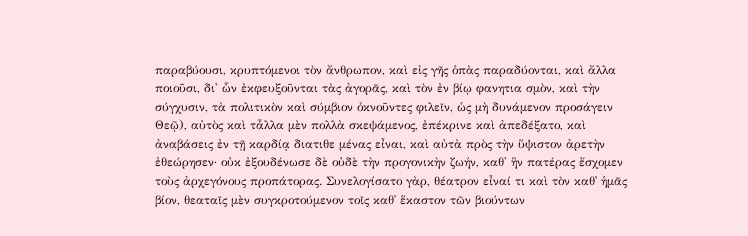παραβύουσι, κρυπτόμενοι τὸν ἄνθρωπον, καὶ εἰς γῆς ὁπὰς παραδύονται, καὶ ἄλλα ποιοῦσι, δι' ὧν ἐκφευξοῦνται τὰς ἀγορᾶς, καὶ τὸν ἐν βίῳ φανητια σμὸν, καὶ τὴν σύγχυσιν, τὰ πολιτικὸν καὶ σύμβιον ὀκνοῦντες φιλεῖν, ὡς μὴ δυνάμενον προσάγειν Θεῷ), αὐτὸς καὶ τἆλλα μὲν πολλὰ σκεψάμενος, ἐπέκρινε καὶ ἀπεδέξατο, καὶ ἀναβάσεις ἐν τῇ καρδίᾳ διατιθε μένας εἶναι, καὶ αὐτὰ πρὸς τὴν ὕψιστον ἀρετὴν ἐθεώρησεν· οὐκ ἐξουδένωσε δὲ οὐδὲ τὴν προγονικὴν ζωήν, καθ' ἣν πατέρας ἔσχομεν τοὺς ἀρχεγόνους προπάτορας. Συνελογίσατο γὰρ, θέατρον εἶναί τι καὶ τὸν καθ᾿ ἡμᾶς βίον, θεαταῖς μὲν συγκροτούμενον τοῖς καθ᾽ ἕκαστον τῶν βιούντων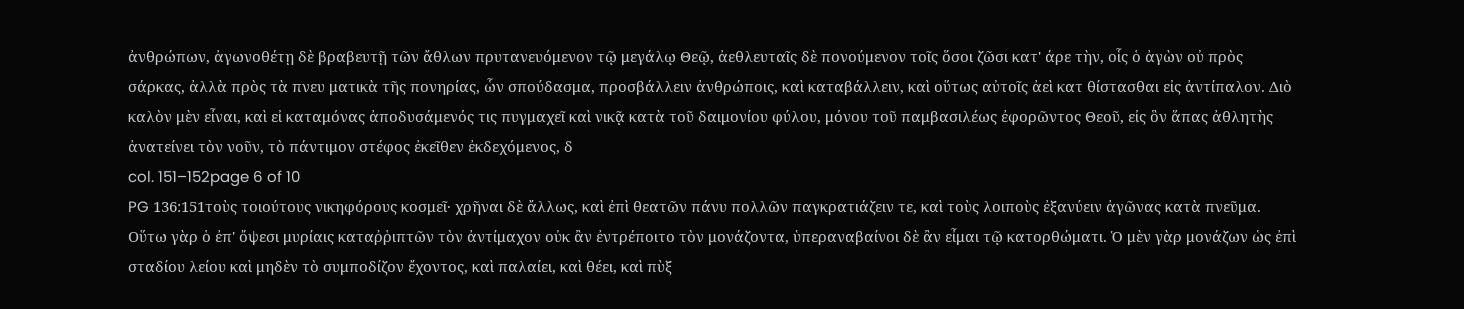ἀνθρώπων, ἀγωνοθέτῃ δὲ βραβευτῇ τῶν ἄθλων πρυτανευόμενον τῷ μεγάλῳ Θεῷ, ἀεθλευταῖς δὲ πονούμενον τοῖς ὅσοι ζῶσι κατ' άρε τὴν, οἷς ὁ ἀγὼν οὐ πρὸς σάρκας, ἀλλὰ πρὸς τὰ πνευ ματικὰ τῆς πονηρίας, ὧν σπούδασμα, προσβάλλειν ἀνθρώποις, καὶ καταβάλλειν, καὶ οὕτως αὐτοῖς ἀεὶ κατ θίστασθαι εἰς ἀντίπαλον. Διὸ καλὸν μὲν εἶναι, καὶ εἰ καταμόνας ἀποδυσάμενός τις πυγμαχεῖ καὶ νικᾷ κατὰ τοῦ δαιμονίου φύλου, μόνου τοῦ παμβασιλέως ἐφορῶντος Θεοῦ, εἰς ὃν ἅπας ἀθλητὴς ἀνατείνει τὸν νοῦν, τὸ πάντιμον στέφος ἐκεῖθεν ἐκδεχόμενος, δ
col. 151–152page 6 of 10
PG 136:151τοὺς τοιούτους νικηφόρους κοσμεῖ· χρῆναι δὲ ἄλλως, καὶ ἐπὶ θεατῶν πάνυ πολλῶν παγκρατιάζειν τε, καὶ τοὺς λοιποὺς ἐξανύειν ἀγῶνας κατὰ πνεῦμα. Οὕτω γὰρ ὁ ἐπ' ὄψεσι μυρίαις καταῤῥιπτῶν τὸν ἀντίμαχον οὐκ ἂν ἐντρέποιτο τὸν μονάζοντα, ὑπεραναβαίνοι δὲ ἂν εἶμαι τῷ κατορθώματι. Ὁ μὲν γὰρ μονάζων ὡς ἐπὶ σταδίου λείου καὶ μηδὲν τὸ συμποδίζον ἔχοντος, καὶ παλαίει, καὶ θέει, καὶ πὺξ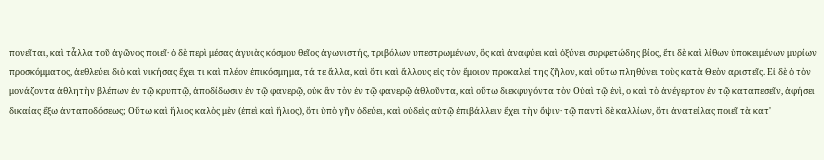πονεῖται, καὶ τἆλλα τοῦ ἀγῶνος ποιεῖ· ὁ δὲ περὶ μέσας ἀγυιὰς κόσμου θεῖος ἀγωνιστής, τριβόλων υπεστρωμένων, ὃς καὶ ἀναφύει καὶ ὀξύνει συρφετώδης βίος, ἔτι δὲ καὶ λίθων ὑποκειμένων μυρίων προσκόμματος, ἀεθλεύει διὸ καὶ νικήσας ἔχει τι καὶ πλέον ἐπικόσμημα, τά τε ἄλλα, καὶ ὅτι καὶ ἄλλους εἰς τὸν ἔμοιον προκαλεί της ζῆλον, καὶ οὕτω πληθύνει τοὺς κατὰ Θεὸν αριστεῖς. Εἰ δὲ ὁ τὸν μονάζοντα ἀθλητὴν βλέπων ἐν τῷ κρυπτῷ, ἀποδίδωσιν ἐν τῷ φανερῷ, οὐκ ἂν τὸν ἐν τῷ φανερῷ ἀθλοῦντα, καὶ οὕτω διεκφυγόντα τὸν Οὐαὶ τῷ ἐνὶ, ο καὶ τὸ ἀνέγερτον ἐν τῷ καταπεσεῖν, ἀφήσει δικαίας ἔξω ἀνταποδόσεως; Οὕτω καὶ ἥλιος καλὸς μὲν (ἐπεὶ καὶ ἥλιος), ὅτι ὑπὸ γῆν ὁδεύει, καὶ οὐδεὶς αὐτῷ ἐπιβάλλειν ἔχει τὴν ὄψιν· τῷ παντὶ δὲ καλλίων, ὅτι ἀνατείλας ποιεῖ τὰ κατ'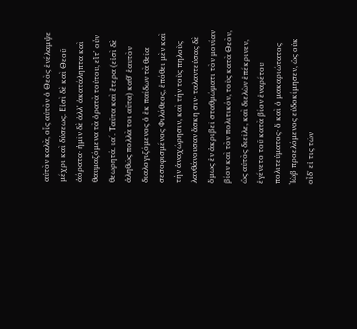αὐτὸν καλὰ, οἷς αὐτὸν ὁ Θεὸς ἐνέλαμψε μέχρι καὶ δύσεως. Εἰσὶ δὲ καὶ Θεοῦ ἀόρατα· ἡμῖν δὲ ἀλλ᾽ ἀκατάληπτα καὶ θαυμαζόμενα τὰ ὁρατὰ τούτου, εἴτ᾿ οὖν θεωρητά. ια΄. Ταῦτα καὶ ἔτερα (εἰσὶ δὲ ἀληθῶς πολλὰ τοι αῦτα) καθ' ἑαυτὸν διαλογιζόμενος ὁ ἐκ παίδων τὰ θεῖα σεσοφισμένος Φιλόθεος, ἐπόθει μὲν καὶ τὴν ἀναχώρησιν, καὶ τὴν τοὺς πηλοὺς λανθάνουσαν ἄσκη σιν· ταλαντεύσας δὲ ὅμως ἐν ἀκριβεῖ σταθμώματι τὸν μονίαν βίον καὶ τὸν πολιτικόν, τοὺς κατὰ Θεὸν, ὡς αὐτὸς διεῖλε, καὶ διελὼν ἐπέκρινεν, ἐγένετο τοῦ κατὰ βίον ἐναρέτου πολιτεύματος· ὅ καὶ ὁ μακαριώτατος Ἰὼβ προελόμενος εὐδοκίμησεν, ὡς οὐκ οἶδ' εἰ τις τῶν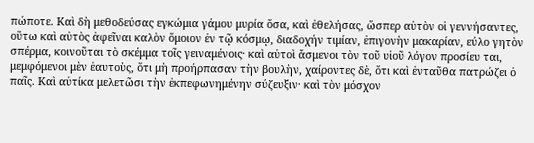πώποτε. Καὶ δὴ μεθοδεύσας εγκώμια γάμου μυρία ὅσα, καὶ ἐθελήσας, ὥσπερ αὐτὸν οἱ γεννήσαντες, οὕτω καὶ αὐτὸς ἀφεῖναι καλὸν ὅμοιον ἐν τῷ κόσμῳ, διαδοχήν τιμίαν, ἐπιγονὴν μακαρίαν, εύλο γητὸν σπέρμα, κοινοῦται τὸ σκέμμα τοῖς γειναμένοις· καὶ αὐτοὶ ἄσμενοι τὸν τοῦ υἱοῦ λόγον προσίευ ται, μεμφόμενοι μὲν ἑαυτοὺς, ὅτι μὴ προήρπασαν τὴν βουλὴν, χαίροντες δὲ, ὅτι καὶ ἐνταῦθα πατρώζει ὁ παῖς. Καὶ αὐτίκα μελετῶσι τὴν ἐκπεφωνημένην σύζευξιν· καὶ τὸν μόσχον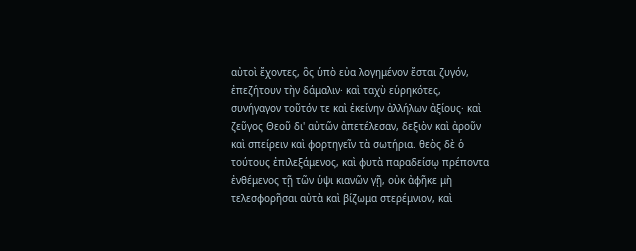αὐτοὶ ἔχοντες, ὃς ὑπὸ εὐα λογημένον ἔσται ζυγόν, ἐπεζήτουν τὴν δάμαλιν· καὶ ταχὺ εὑρηκότες, συνήγαγον τοῦτόν τε καὶ ἐκείνην ἀλλήλων ἀξίους· καὶ ζεῦγος Θεοῦ δι' αὐτῶν ἀπετέλεσαν, δεξιὸν καὶ ἀροῦν καὶ σπείρειν καὶ φορτηγεῖν τὰ σωτήρια. θεὸς δὲ ὁ τούτους ἐπιλεξάμενος, καὶ φυτὰ παραδείσῳ πρέποντα ἐνθέμενος τῇ τῶν ὑψι κιανῶν γῇ, οὐκ ἀφῆκε μὴ τελεσφορῆσαι αὐτὰ καὶ βίζωμα στερέμνιον, καὶ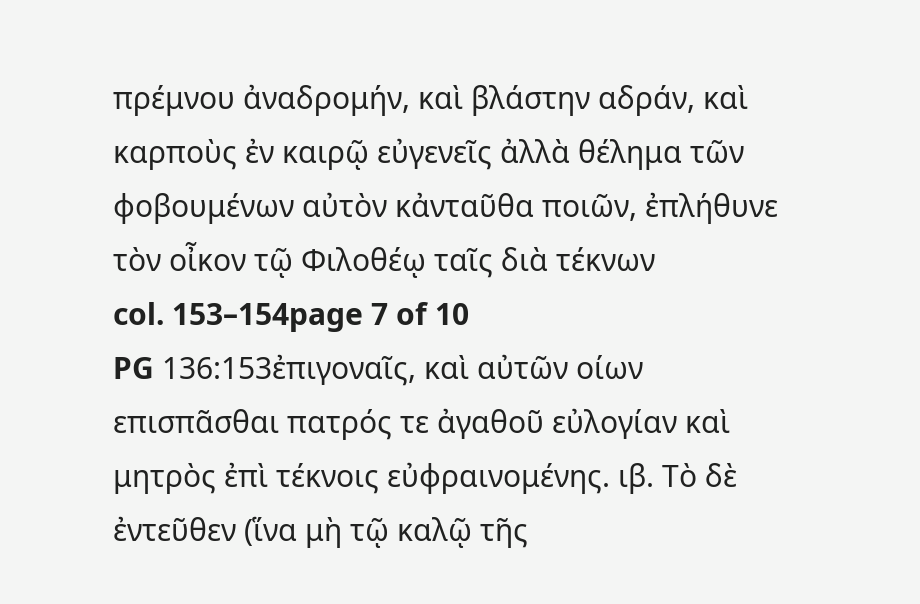πρέμνου ἀναδρομήν, καὶ βλάστην αδράν, καὶ καρποὺς ἐν καιρῷ εὐγενεῖς ἀλλὰ θέλημα τῶν φοβουμένων αὐτὸν κἀνταῦθα ποιῶν, ἐπλήθυνε τὸν οἶκον τῷ Φιλοθέῳ ταῖς διὰ τέκνων
col. 153–154page 7 of 10
PG 136:153ἐπιγοναῖς, καὶ αὐτῶν οίων επισπᾶσθαι πατρός τε ἀγαθοῦ εὐλογίαν καὶ μητρὸς ἐπὶ τέκνοις εὐφραινομένης. ιβ. Τὸ δὲ ἐντεῦθεν (ἵνα μὴ τῷ καλῷ τῆς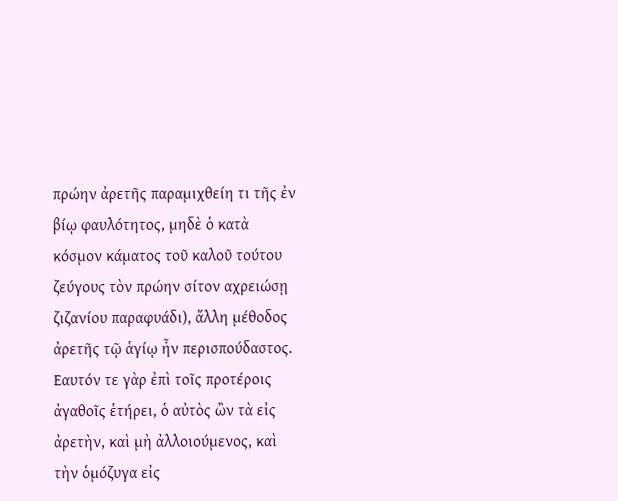πρώην ἀρετῆς παραμιχθείη τι τῆς ἐν βίῳ φαυλότητος, μηδὲ ὁ κατὰ κόσμον κάματος τοῦ καλοῦ τούτου ζεύγους τὸν πρώην σίτον αχρειώσῃ ζιζανίου παραφυάδι), ἄλλη μέθοδος ἀρετῆς τῷ ἁγίῳ ἦν περισπούδαστος. Εαυτόν τε γὰρ ἐπὶ τοῖς προτέροις ἀγαθοῖς ἑτήρει, ὁ αὐτὸς ὢν τὰ εἰς ἀρετὴν, καὶ μὴ ἀλλοιούμενος, καὶ τὴν ὁμόζυγα εἰς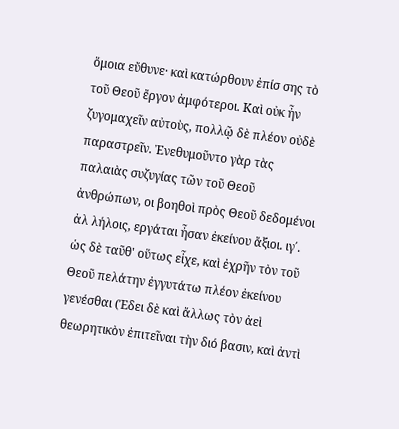ὅμοια εὔθυνε· καὶ κατώρθουν ἐπίσ σης τὸ τοῦ Θεοῦ ἔργον ἀμφότεροι. Καὶ οὐκ ἦν ζυγομαχεῖν αὐτοὺς, πολλῷ δὲ πλέον οὐδὲ παραστρεῖν. Ἐνεθυμοῦντο γὰρ τὰς παλαιὰς συζυγίας τῶν τοῦ Θεοῦ ἀνθρώπων, οι βοηθοὶ πρὸς Θεοῦ δεδομένοι ἀλ λήλοις, εργάται ἦσαν ἐκείνου ἄξιοι. ιγ΄. ὡς δὲ ταῦθ' οὕτως εἶχε, καὶ ἐχρῆν τὸν τοῦ Θεοῦ πελάτην ἐγγυτάτω πλέον ἐκείνου γενέσθαι (Έδει δὲ καὶ ἄλλως τὸν ἀεὶ θεωρητικὸν ἐπιτεῖναι τὴν διό βασιν, καὶ ἀντὶ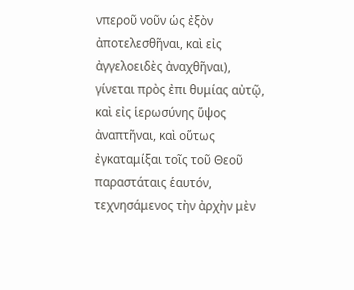νπεροῦ νοῦν ὡς ἐξὸν ἀποτελεσθῆναι, καὶ εἰς ἀγγελοειδὲς ἀναχθῆναι), γίνεται πρὸς ἐπι θυμίας αὐτῷ, καὶ εἰς ἱερωσύνης ὕψος ἀναπτῆναι, καὶ οὕτως ἐγκαταμίξαι τοῖς τοῦ Θεοῦ παραστάταις ἑαυτόν, τεχνησάμενος τὴν ἀρχὴν μὲν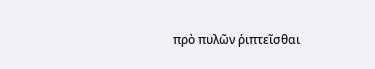πρὸ πυλῶν ῥιπτεῖσθαι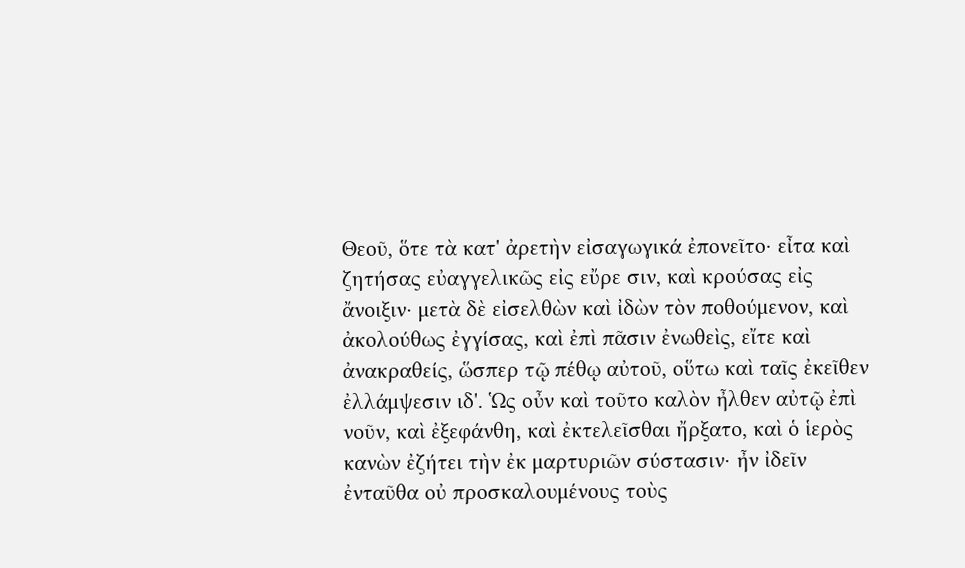Θεοῦ, ὅτε τὰ κατ' ἀρετὴν εἰσαγωγικά ἐπονεῖτο· εἶτα καὶ ζητήσας εὐαγγελικῶς εἰς εὔρε σιν, καὶ κρούσας εἰς ἄνοιξιν· μετὰ δὲ εἰσελθὼν καὶ ἰδὼν τὸν ποθούμενον, καὶ ἀκολούθως ἐγγίσας, καὶ ἐπὶ πᾶσιν ἐνωθεὶς, εἴτε καὶ ἀνακραθείς, ὥσπερ τῷ πέθῳ αὐτοῦ, οὕτω καὶ ταῖς ἐκεῖθεν ἐλλάμψεσιν ιδ'. Ὡς οὖν καὶ τοῦτο καλὸν ἦλθεν αὐτῷ ἐπὶ νοῦν, καὶ ἐξεφάνθη, καὶ ἐκτελεῖσθαι ἤρξατο, καὶ ὁ ἱερὸς κανὼν ἐζήτει τὴν ἐκ μαρτυριῶν σύστασιν· ἦν ἰδεῖν ἐνταῦθα οὐ προσκαλουμένους τοὺς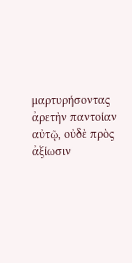μαρτυρήσοντας ἀρετὴν παντοίαν αὐτῷ, οὐδὲ πρὸς ἀξίωσιν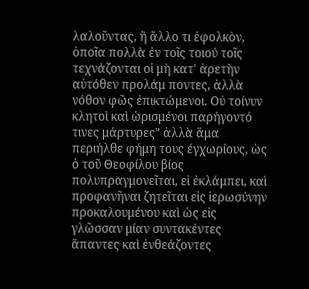λαλοῦντας, ἢ ἄλλο τι ἐφολκὸν, ὁποῖα πολλὰ ἐν τοῖς τοιού τοῖς τεχνάζονται οἱ μὴ κατ' ἀρετὴν αὐτόθεν προλάμ ποντες, ἀλλὰ νόθον φῶς ἐπικτώμενοι. Οὐ τοίνυν κλητοὶ καὶ ὡρισμένοι παρήγοντό τινες μάρτυρες" ἀλλὰ ἅμα περιήλθε φήμη τους έγχωρίους, ὡς ὁ τοῦ Θεοφίλου βίος πολυπραγμονεῖται, εἰ ἐκλάμπει, καὶ προφανῆναι ζητεῖται εἰς ἱερωσύνην προκαλουμένου καὶ ὡς εἰς γλῶσσαν μίαν συντακέντες ἅπαντες καὶ ἐνθεάζοντες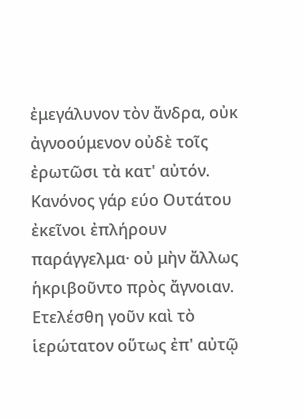ἐμεγάλυνον τὸν ἄνδρα, οὐκ ἀγνοούμενον οὐδὲ τοῖς ἐρωτῶσι τὰ κατ' αὐτόν. Κανόνος γάρ εύο Ουτάτου ἐκεῖνοι ἐπλήρουν παράγγελμα· οὐ μὴν ἄλλως ἡκριβοῦντο πρὸς ἄγνοιαν. Ετελέσθη γοῦν καὶ τὸ ἱερώτατον οὕτως ἐπ' αὐτῷ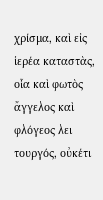χρίσμα, καὶ εἰς ἱερέα καταστὰς, οἷα καὶ φωτὸς ἄγγελος καὶ φλόγεος λει τουργός, οὐκέτι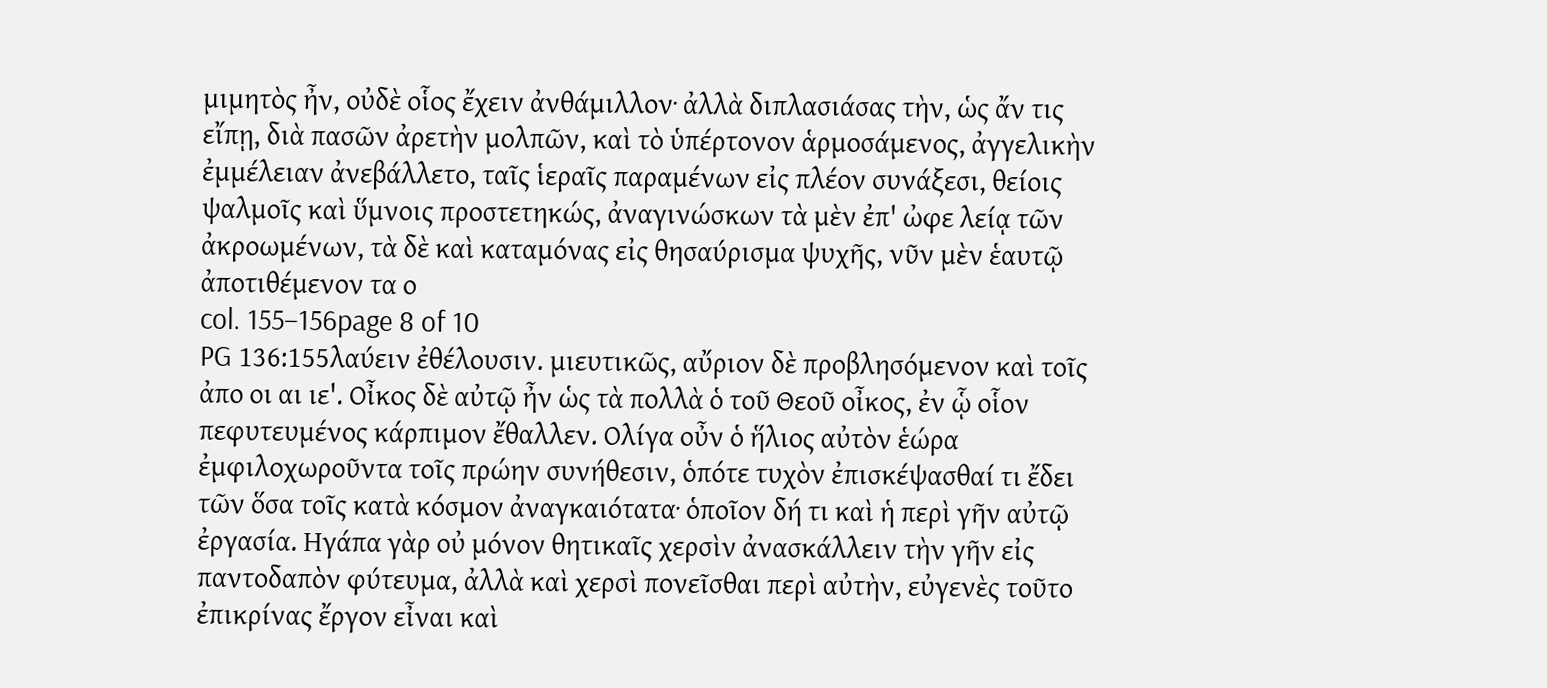μιμητὸς ἦν, οὐδὲ οἷος ἔχειν ἀνθάμιλλον· ἀλλὰ διπλασιάσας τὴν, ὡς ἄν τις εἴπῃ, διὰ πασῶν ἀρετὴν μολπῶν, καὶ τὸ ὑπέρτονον ἁρμοσάμενος, ἀγγελικὴν ἐμμέλειαν ἀνεβάλλετο, ταῖς ἱεραῖς παραμένων εἰς πλέον συνάξεσι, θείοις ψαλμοῖς καὶ ὕμνοις προστετηκώς, ἀναγινώσκων τὰ μὲν ἐπ' ὠφε λείᾳ τῶν ἀκροωμένων, τὰ δὲ καὶ καταμόνας εἰς θησαύρισμα ψυχῆς, νῦν μὲν ἑαυτῷ ἀποτιθέμενον τα ο
col. 155–156page 8 of 10
PG 136:155λαύειν ἐθέλουσιν. μιευτικῶς, αὔριον δὲ προβλησόμενον καὶ τοῖς ἀπο οι αι ιε'. Οἶκος δὲ αὐτῷ ἦν ὡς τὰ πολλὰ ὁ τοῦ Θεοῦ οἶκος, ἐν ᾧ οἷον πεφυτευμένος κάρπιμον ἔθαλλεν. Ολίγα οὖν ὁ ἥλιος αὐτὸν ἑώρα ἐμφιλοχωροῦντα τοῖς πρώην συνήθεσιν, ὁπότε τυχὸν ἐπισκέψασθαί τι ἔδει τῶν ὅσα τοῖς κατὰ κόσμον ἀναγκαιότατα· ὁποῖον δή τι καὶ ἡ περὶ γῆν αὐτῷ ἐργασία. Ηγάπα γὰρ οὐ μόνον θητικαῖς χερσὶν ἀνασκάλλειν τὴν γῆν εἰς παντοδαπὸν φύτευμα, ἀλλὰ καὶ χερσὶ πονεῖσθαι περὶ αὐτὴν, εὐγενὲς τοῦτο ἐπικρίνας ἔργον εἶναι καὶ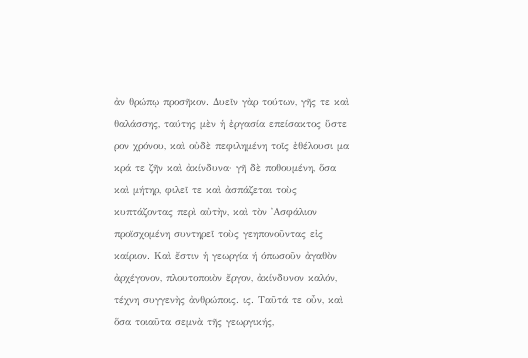ἀν θρώπῳ προσῆκον. Δυεῖν γὰρ τούτων, γῆς τε καὶ θαλάσσης, ταύτης μὲν ἡ ἐργασία επείσακτος ὕστε ρον χρόνου, καὶ οὐδὲ πεφιλημένη τοῖς ἐθέλουσι μα κρά τε ζῆν καὶ ἀκίνδυνα· γῆ δὲ ποθουμένη, ὅσα καὶ μήτηρ, φιλεῖ τε καὶ ἀσπάζεται τοὺς κυπτάζοντας περὶ αὐτὴν, καὶ τὸν ᾿Ασφάλιον προϊσχομένη συντηρεῖ τοὺς γεηπονοῦντας εἰς καίριον. Καὶ ἔστιν ἡ γεωργία ή όπωσοῦν ἀγαθὸν ἀρχέγονον, πλουτοποιὸν ἔργον, ἀκίνδυνον καλόν, τέχνη συγγενὴς ἀνθρώποις. ις. Ταῦτά τε οὖν, καὶ ὅσα τοιαῦτα σεμνὰ τῆς γεωργικής,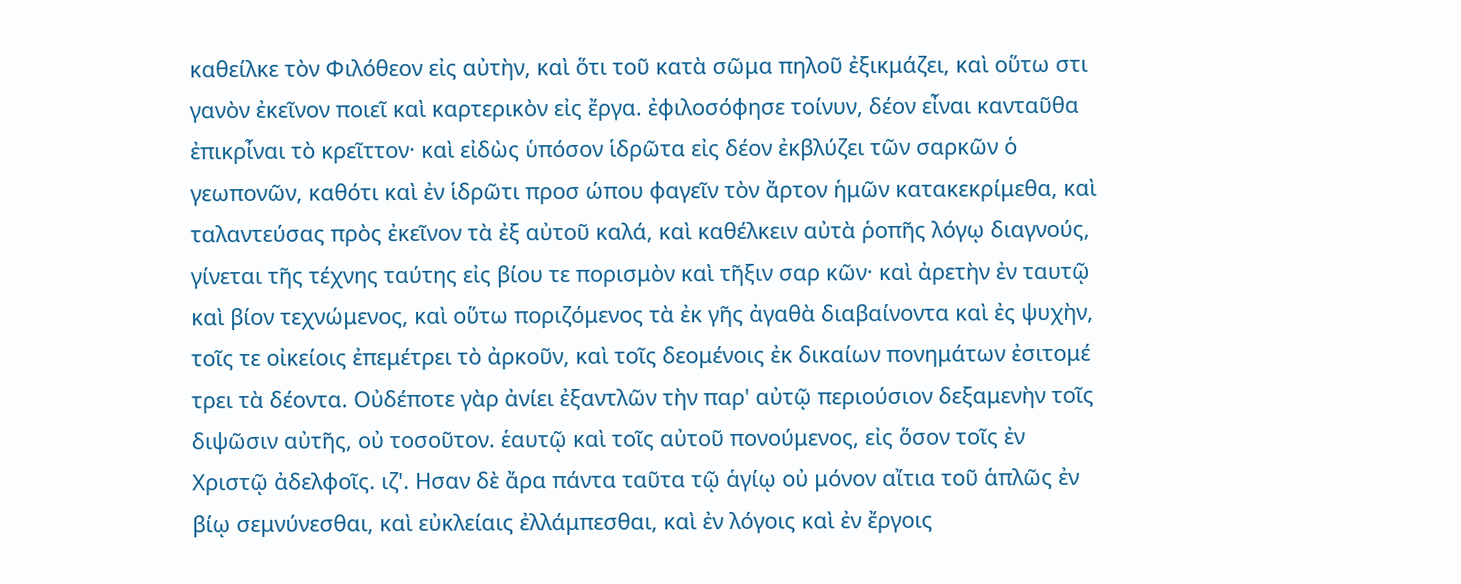καθείλκε τὸν Φιλόθεον εἰς αὐτὴν, καὶ ὅτι τοῦ κατὰ σῶμα πηλοῦ ἐξικμάζει, καὶ οὕτω στι γανὸν ἐκεῖνον ποιεῖ καὶ καρτερικὸν εἰς ἔργα. ἐφιλοσόφησε τοίνυν, δέον εἶναι κανταῦθα ἐπικρἶναι τὸ κρεῖττον· καὶ εἰδὼς ὑπόσον ἱδρῶτα εἰς δέον ἐκβλύζει τῶν σαρκῶν ὁ γεωπονῶν, καθότι καὶ ἐν ἱδρῶτι προσ ώπου φαγεῖν τὸν ἄρτον ἡμῶν κατακεκρίμεθα, καὶ ταλαντεύσας πρὸς ἐκεῖνον τὰ ἐξ αὐτοῦ καλά, καὶ καθέλκειν αὐτὰ ῥοπῆς λόγῳ διαγνούς, γίνεται τῆς τέχνης ταύτης εἰς βίου τε πορισμὸν καὶ τῆξιν σαρ κῶν· καὶ ἀρετὴν ἐν ταυτῷ καὶ βίον τεχνώμενος, καὶ οὕτω ποριζόμενος τὰ ἐκ γῆς ἀγαθὰ διαβαίνοντα καὶ ἐς ψυχὴν, τοῖς τε οἰκείοις ἐπεμέτρει τὸ ἀρκοῦν, καὶ τοῖς δεομένοις ἐκ δικαίων πονημάτων ἐσιτομέ τρει τὰ δέοντα. Οὐδέποτε γὰρ ἀνίει ἐξαντλῶν τὴν παρ' αὐτῷ περιούσιον δεξαμενὴν τοῖς διψῶσιν αὐτῆς, οὐ τοσοῦτον. ἑαυτῷ καὶ τοῖς αὐτοῦ πονούμενος, εἰς ὅσον τοῖς ἐν Χριστῷ ἀδελφοῖς. ιζ'. Ησαν δὲ ἄρα πάντα ταῦτα τῷ ἁγίῳ οὐ μόνον αἴτια τοῦ ἁπλῶς ἐν βίῳ σεμνύνεσθαι, καὶ εὐκλείαις ἐλλάμπεσθαι, καὶ ἐν λόγοις καὶ ἐν ἔργοις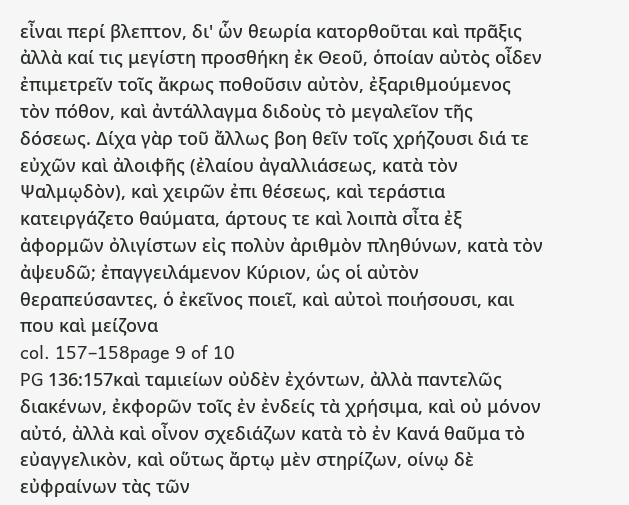εἶναι περί βλεπτον, δι' ὧν θεωρία κατορθοῦται καὶ πρᾶξις ἀλλὰ καί τις μεγίστη προσθήκη ἐκ Θεοῦ, ὁποίαν αὐτὸς οἶδεν ἐπιμετρεῖν τοῖς ἄκρως ποθοῦσιν αὐτὸν, ἐξαριθμούμενος τὸν πόθον, καὶ ἀντάλλαγμα διδοὺς τὸ μεγαλεῖον τῆς δόσεως. Δίχα γὰρ τοῦ ἄλλως βοη θεῖν τοῖς χρήζουσι διά τε εὐχῶν καὶ ἀλοιφῆς (ἐλαίου ἀγαλλιάσεως, κατὰ τὸν Ψαλμῳδὸν), καὶ χειρῶν ἐπι θέσεως, καὶ τεράστια κατειργάζετο θαύματα, άρτους τε καὶ λοιπὰ σἶτα ἐξ ἀφορμῶν ὀλιγίστων εἰς πολὺν ἀριθμὸν πληθύνων, κατὰ τὸν ἀψευδῶ; ἐπαγγειλάμενον Κύριον, ὡς οἱ αὐτὸν θεραπεύσαντες, ὁ ἐκεῖνος ποιεῖ, καὶ αὐτοὶ ποιήσουσι, και που καὶ μείζονα
col. 157–158page 9 of 10
PG 136:157καὶ ταμιείων οὐδὲν ἐχόντων, ἀλλὰ παντελῶς διακένων, ἐκφορῶν τοῖς ἐν ἐνδείς τὰ χρήσιμα, καὶ οὐ μόνον αὐτό, ἀλλὰ καὶ οἶνον σχεδιάζων κατὰ τὸ ἐν Κανά θαῦμα τὸ εὐαγγελικὸν, καὶ οὕτως ἄρτῳ μὲν στηρίζων, οίνῳ δὲ εὐφραίνων τὰς τῶν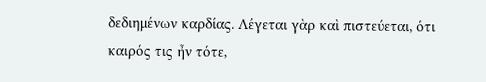δεδιημένων καρδίας. Λέγεται γὰρ καὶ πιστεύεται, ότι καιρός τις ἦν τότε,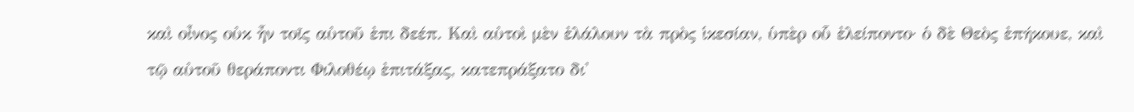καὶ οἶνος οὐκ ἦν τοῖς αὐτοῦ ἐπι δεέπ. Καὶ αὐτοὶ μὲν ἐλάλουν τὰ πρὸς ἱκεσίαν, ὑπὲρ οὗ ἐλείποντο· ὁ δὲ Θεὸς ἐπήκουε, καὶ τῷ αὐτοῦ θεράποντι Φιλοθέῳ ἐπιτάξας, κατεπράξατο δι'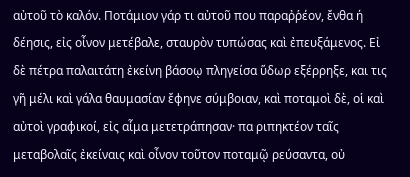αὐτοῦ τὸ καλόν. Ποτάμιον γάρ τι αὐτοῦ που παραῤῥέον, ἔνθα ή δέησις, εἰς οἶνον μετέβαλε, σταυρὸν τυπώσας καὶ ἐπευξάμενος. Εἰ δὲ πέτρα παλαιτάτη ἐκείνη βάσοῳ πληγείσα ὕδωρ εξέρρηξε, και τις γῆ μέλι καὶ γάλα θαυμασίαν ἔφηνε σύμβοιαν, καὶ ποταμοὶ δὲ, οἱ καὶ αὐτοὶ γραφικοί, εἰς αἷμα μετετράπησαν· πα ριπηκτέον ταῖς μεταβολαῖς ἐκείναις καὶ οἶνον τοῦτον ποταμῷ ρεύσαντα, οὐ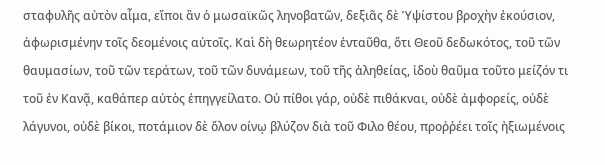σταφυλῆς αὐτὸν αἷμα, εἴποι ἂν ὁ μωσαϊκῶς ληνοβατῶν, δεξιᾶς δὲ Ὑψίστου βροχὴν ἐκούσιον, ἀφωρισμένην τοῖς δεομένοις αὐτοῖς. Καὶ δὴ θεωρητέον ἐνταῦθα, ὅτι Θεοῦ δεδωκότος, τοῦ τῶν θαυμασίων, τοῦ τῶν τεράτων, τοῦ τῶν δυνάμεων, τοῦ τῆς ἀληθείας, ἰδοὺ θαῦμα τοῦτο μείζόν τι τοῦ ἐν Κανᾷ, καθάπερ αὐτὸς ἐπηγγείλατο. Οὐ πίθοι γάρ, οὐδὲ πιθάκναι, οὐδὲ ἀμφορείς, οὐδὲ λάγυνοι, οὐδὲ βίκοι, ποτάμιον δὲ ὅλον οίνῳ βλύζον διὰ τοῦ Φιλο θέου, προῤῥέει τοῖς ἠξιωμένοις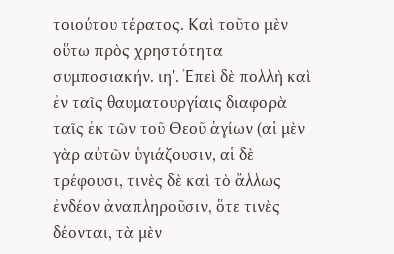τοιούτου τέρατος. Καὶ τοῦτο μὲν οὕτω πρὸς χρηστότητα συμποσιακήν. ιη'. Ἐπεὶ δὲ πολλὴ καὶ ἐν ταῖς θαυματουργίαις διαφορὰ ταῖς ἐκ τῶν τοῦ Θεοῦ ἁγίων (αἱ μὲν γὰρ αὐτῶν ὑγιάζουσιν, αἱ δὲ τρέφουσι, τινὲς δὲ καὶ τὸ ἄλλως ἐνδέον ἀναπληροῦσιν, ὅτε τινὲς δέονται, τὰ μὲν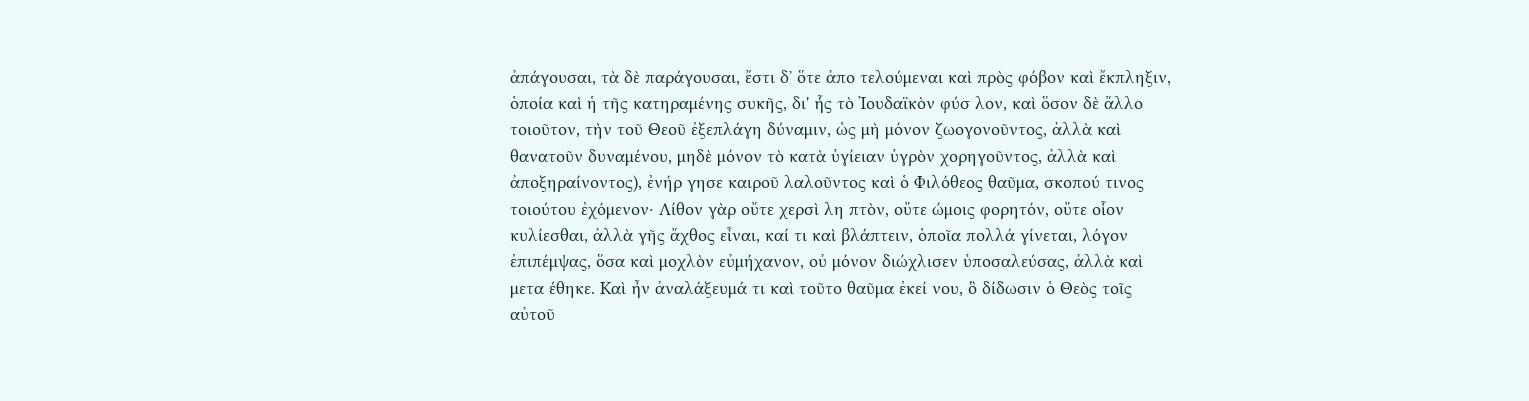ἀπάγουσαι, τὰ δὲ παράγουσαι, ἔστι δ᾽ ὅτε ἀπο τελούμεναι καὶ πρὸς φόβον καὶ ἔκπληξιν, ὁποία καὶ ἡ τῆς κατηραμένης συκῆς, δι' ἧς τὸ Ἰουδαϊκὸν φύσ λον, καὶ ὅσον δὲ ἄλλο τοιοῦτον, τὴν τοῦ Θεοῦ ἐξεπλάγη δύναμιν, ὡς μὴ μόνον ζωογονοῦντος, ἀλλὰ καὶ θανατοῦν δυναμένου, μηδὲ μόνον τὸ κατὰ ὑγίειαν ὑγρὸν χορηγοῦντος, ἀλλὰ καὶ ἀποξηραίνοντος), ἐνήρ γησε καιροῦ λαλοῦντος καὶ ὁ Φιλόθεος θαῦμα, σκοπού τινος τοιούτου ἐχόμενον· Λίθον γὰρ οὔτε χερσὶ λη πτὸν, οὔτε ώμοις φορητόν, οὔτε οἷον κυλίεσθαι, ἀλλὰ γῆς ἄχθος εἶναι, καί τι καὶ βλάπτειν, ὁποῖα πολλά γίνεται, λόγον ἐπιπέμψας, ὅσα καὶ μοχλὸν εὐμήχανον, οὐ μόνον διώχλισεν ὑποσαλεύσας, ἀλλὰ καὶ μετα έθηκε. Καὶ ἦν ἀναλάξευμά τι καὶ τοῦτο θαῦμα ἐκεί νου, ὃ δίδωσιν ὁ Θεὸς τοῖς αὐτοῦ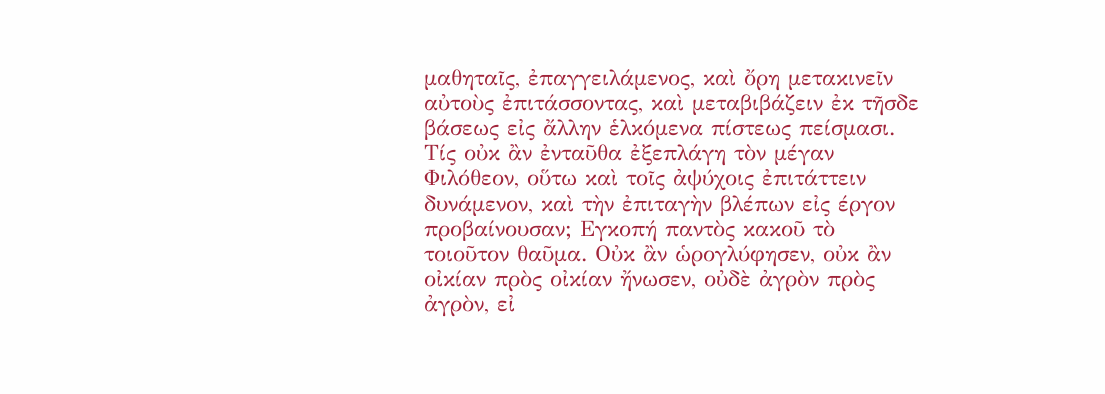μαθηταῖς, ἐπαγγειλάμενος, καὶ ὄρη μετακινεῖν αὐτοὺς ἐπιτάσσοντας, καὶ μεταβιβάζειν ἐκ τῆσδε βάσεως εἰς ἄλλην ἑλκόμενα πίστεως πείσμασι. Τίς οὐκ ἂν ἐνταῦθα ἐξεπλάγη τὸν μέγαν Φιλόθεον, οὕτω καὶ τοῖς ἀψύχοις ἐπιτάττειν δυνάμενον, καὶ τὴν ἐπιταγὴν βλέπων εἰς έργον προβαίνουσαν; Εγκοπή παντὸς κακοῦ τὸ τοιοῦτον θαῦμα. Οὐκ ἂν ὡρογλύφησεν, οὐκ ἂν οἰκίαν πρὸς οἰκίαν ἤνωσεν, οὐδὲ ἀγρὸν πρὸς ἀγρὸν, εἰ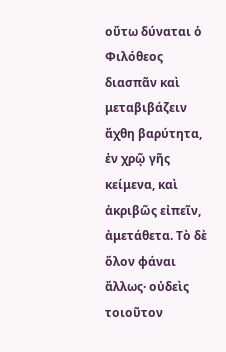οὕτω δύναται ὁ Φιλόθεος διασπᾶν καὶ μεταβιβάζειν ἄχθη βαρύτητα, ἐν χρῷ γῆς κείμενα, καὶ ἀκριβῶς εἰπεῖν, ἀμετάθετα. Τὸ δὲ ὅλον φάναι ἄλλως· οὐδεὶς τοιοῦτον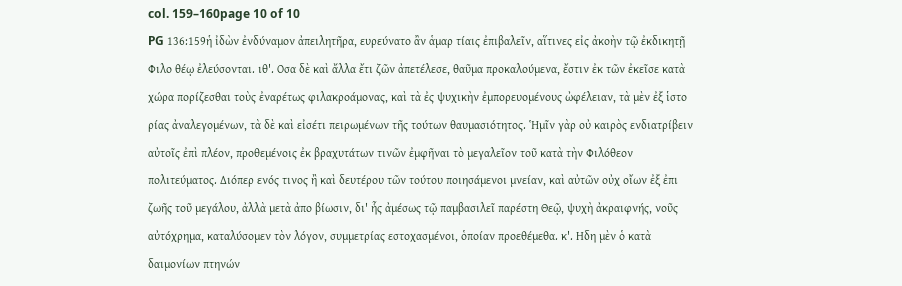col. 159–160page 10 of 10
PG 136:159ἡ ἰδὼν ἐνδύναμον ἀπειλητῆρα, ευρεύνατο ἂν ἁμαρ τίαις ἐπιβαλεῖν, αἵτινες εἰς ἀκοὴν τῷ ἐκδικητῇ Φιλο θέῳ ἐλεύσονται. ιθ'. Οσα δὲ καὶ ἄλλα ἔτι ζῶν ἀπετέλεσε, θαῦμα προκαλούμενα, ἔστιν ἐκ τῶν ἐκεῖσε κατὰ χώρα πορίζεσθαι τοὺς ἐναρέτως φιλακροάμονας, καὶ τὰ ἐς ψυχικὴν ἐμπορευομένους ὠφέλειαν, τὰ μὲν ἐξ ἱστο ρίας ἀναλεγομένων, τὰ δὲ καὶ εἰσέτι πειρωμένων τῆς τούτων θαυμασιότητος. Ἡμῖν γὰρ οὐ καιρὸς ενδιατρίβειν αὐτοῖς ἐπὶ πλέον, προθεμένοις ἐκ βραχυτάτων τινῶν ἐμφῆναι τὸ μεγαλεῖον τοῦ κατὰ τὴν Φιλόθεον πολιτεύματος. Διόπερ ενός τινος ἢ καὶ δευτέρου τῶν τούτου ποιησάμενοι μνείαν, καὶ αὐτῶν οὐχ οἴων ἐξ ἐπι ζωῆς τοῦ μεγάλου, ἀλλὰ μετὰ ἀπο βίωσιν, δι' ἧς ἀμέσως τῷ παμβασιλεῖ παρέστη Θεῷ, ψυχὴ ἀκραιφνής, νοῦς αὐτόχρημα, καταλύσομεν τὸν λόγον, συμμετρίας εστοχασμένοι, ὁποίαν προεθέμεθα. κ'. Ηδη μὲν ὁ κατὰ δαιμονίων πτηνών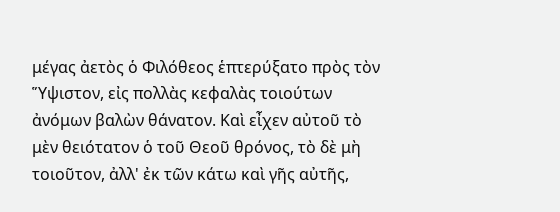μέγας ἀετὸς ὁ Φιλόθεος ἑπτερύξατο πρὸς τὸν Ὕψιστον, εἰς πολλὰς κεφαλὰς τοιούτων ἀνόμων βαλὼν θάνατον. Καὶ εἶχεν αὐτοῦ τὸ μὲν θειότατον ὁ τοῦ Θεοῦ θρόνος, τὸ δὲ μὴ τοιοῦτον, ἀλλ' ἐκ τῶν κάτω καὶ γῆς αὐτῆς,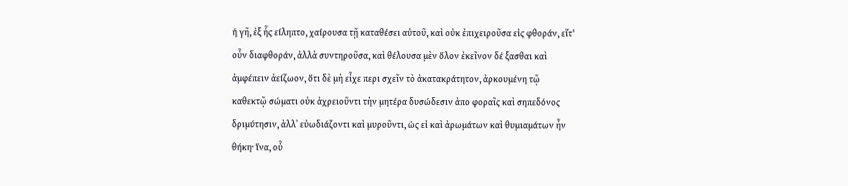ἡ γῆ, ἐξ ἧς είληπτο, χαίρουσα τῇ καταθέσει αὐτοῦ, καὶ οὐκ ἐπιχειροῦσα εἰς φθοράν, εἴτ' οὖν διαφθοράν, ἀλλὰ συντηροῦσα, καὶ θέλουσα μὲν ὅλον ἐκεῖνον δέ ξασθαι καὶ ἀμφέπειν ἀείζωον, ὅτι δὲ μὴ εἶχε περι σχεῖν τὸ ἀκατακράτητον, ἀρκουμένη τῷ καθεκτῷ σώματι οὐκ ἀχρειοῦντι τὴν μητέρα δυσώδεσιν ἀπο φοραῖς καὶ σηπεδόνος δριμύτησιν, ἀλλ᾽ εὐωδιάζοντι καὶ μυροῦντι, ὡς εἰ καὶ ἀρωμάτων καὶ θυμιαμάτων ἦν θήκη· ἵνα, οὗ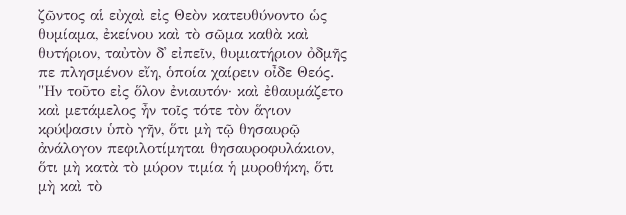ζῶντος αἱ εὐχαὶ εἰς Θεὸν κατευθύνοντο ὡς θυμίαμα, ἐκείνου καὶ τὸ σῶμα καθὰ καὶ θυτήριον, ταὐτὸν δ᾽ εἰπεῖν, θυμιατήριον ὀδμῆς πε πλησμένον εἴη, ὁποία χαίρειν οἶδε Θεός. "Ην τοῦτο εἰς ὅλον ἐνιαυτόν· καὶ ἐθαυμάζετο καὶ μετάμελος ἦν τοῖς τότε τὸν ἅγιον κρύψασιν ὑπὸ γῆν, ὅτι μὴ τῷ θησαυρῷ ἀνάλογον πεφιλοτίμηται θησαυροφυλάκιον, ὅτι μὴ κατὰ τὸ μύρον τιμία ἡ μυροθήκη, ὅτι μὴ καὶ τὸ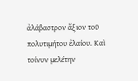ἀλάβαστρον ἄξιον τοῦ πολυτιμήτου ἐλαίου. Καὶ τοίνυν μελέτην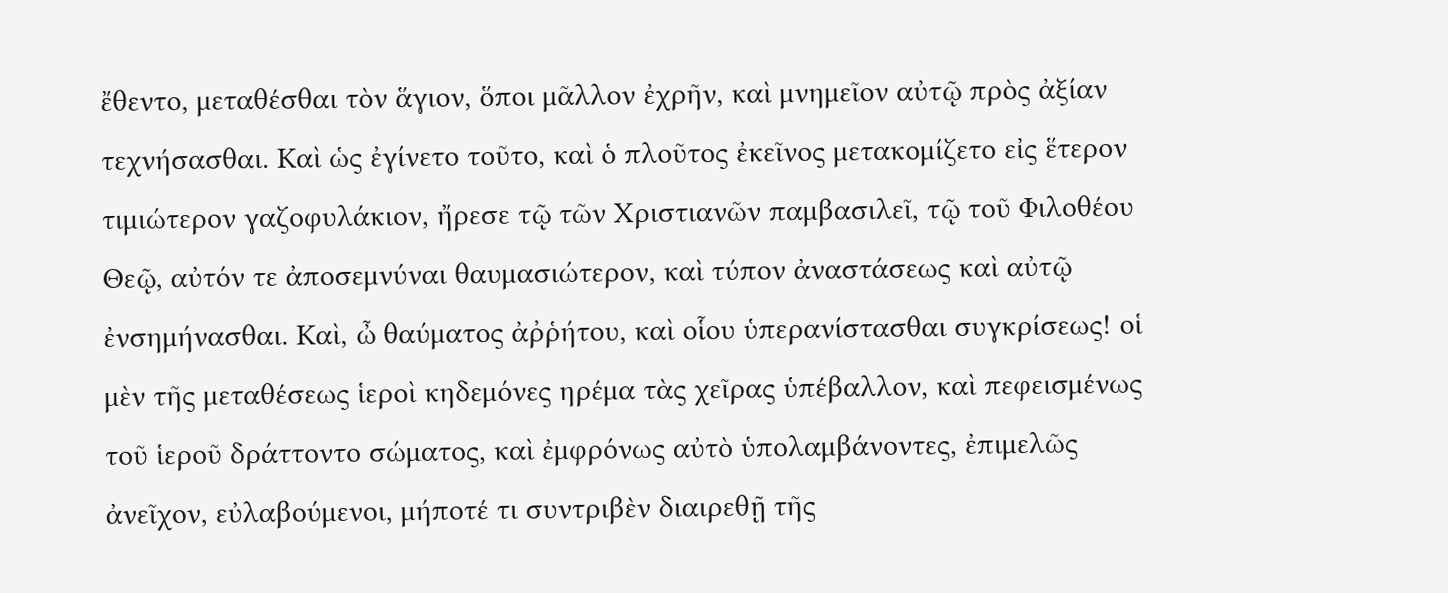ἔθεντο, μεταθέσθαι τὸν ἅγιον, ὅποι μᾶλλον ἐχρῆν, καὶ μνημεῖον αὐτῷ πρὸς ἀξίαν τεχνήσασθαι. Καὶ ὡς ἐγίνετο τοῦτο, καὶ ὁ πλοῦτος ἐκεῖνος μετακομίζετο εἰς ἕτερον τιμιώτερον γαζοφυλάκιον, ἤρεσε τῷ τῶν Χριστιανῶν παμβασιλεῖ, τῷ τοῦ Φιλοθέου Θεῷ, αὐτόν τε ἀποσεμνύναι θαυμασιώτερον, καὶ τύπον ἀναστάσεως καὶ αὐτῷ ἐνσημήνασθαι. Καὶ, ὦ θαύματος ἀῤῥήτου, καὶ οἷου ὑπερανίστασθαι συγκρίσεως! οἱ μὲν τῆς μεταθέσεως ἱεροὶ κηδεμόνες ηρέμα τὰς χεῖρας ὑπέβαλλον, καὶ πεφεισμένως τοῦ ἱεροῦ δράττοντο σώματος, καὶ ἐμφρόνως αὐτὸ ὑπολαμβάνοντες, ἐπιμελῶς ἀνεῖχον, εὐλαβούμενοι, μήποτέ τι συντριβὲν διαιρεθῇ τῆς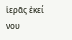ἱερᾶς ἐκεί νου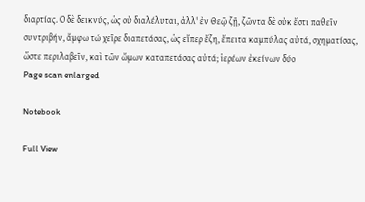διαρτίας. Ο δὲ δεικνύς, ὡς οὐ διαλέλυται, ἀλλ' ἐν Θεῷ ζῇ, ζῶντα δὲ οὐκ ἔστι παθεῖν συντριβήν, ἄμφω τώ χεῖρε διαπετάσας, ὡς εἴπερ ἔζη, ἔπειτα καμπύλας αὐτά, σχηματίσας, ὥστε περιλαβεῖν, καὶ τῶν ὤμων καταπετάσας αὐτά; ἱερέων ἐκείνων δύο
Page scan enlarged

Notebook

Full View